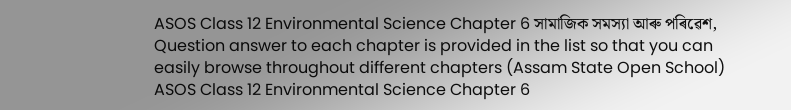ASOS Class 12 Environmental Science Chapter 6 সামাজিক সমস্যা আৰু পৰিৱেশ, Question answer to each chapter is provided in the list so that you can easily browse throughout different chapters (Assam State Open School) ASOS Class 12 Environmental Science Chapter 6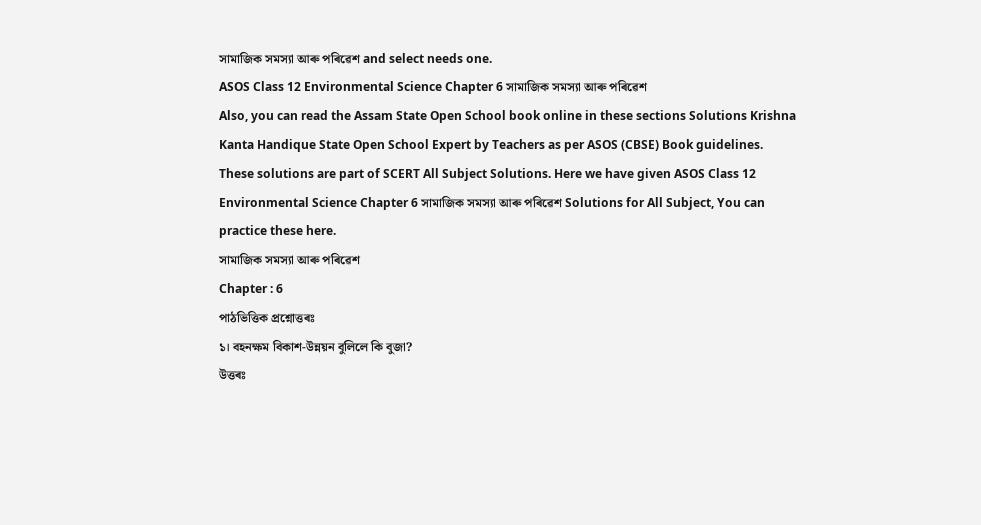সামাজিক সমস্যা আৰু পৰিৱেশ and select needs one.
ASOS Class 12 Environmental Science Chapter 6 সামাজিক সমস্যা আৰু পৰিৱেশ
Also, you can read the Assam State Open School book online in these sections Solutions Krishna Kanta Handique State Open School Expert by Teachers as per ASOS (CBSE) Book guidelines. These solutions are part of SCERT All Subject Solutions. Here we have given ASOS Class 12 Environmental Science Chapter 6 সামাজিক সমস্যা আৰু পৰিৱেশ Solutions for All Subject, You can practice these here.
সামাজিক সমস্যা আৰু পৰিৱেশ
Chapter : 6
পাঠভিত্তিক প্রশ্নোত্তৰঃ
১। বহনক্ষম বিকাশ-উন্নয়ন বুলিলে কি বুজা?
উত্তৰঃ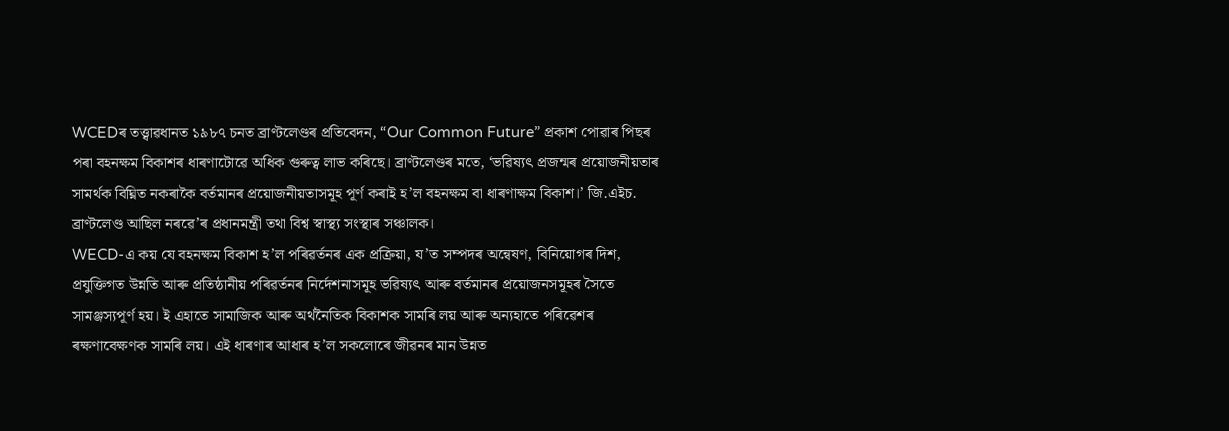WCEDৰ তত্ত্বাৱধানত ১৯৮৭ চনত ব্ৰাণ্টলেণ্ডৰ প্ৰতিবেদন, “Our Common Future” প্ৰকাশ পোৱাৰ পিছৰ পৰা বহনক্ষম বিকাশৰ ধাৰণাটোৱে অধিক গুৰুত্ব লাভ কৰিছে। ব্ৰাণ্টলেণ্ডৰ মতে, ‘ভৱিষ্যৎ প্রজন্মৰ প্ৰয়োজনীয়তাৰ সামৰ্থক বিঘ্নিত নকৰাকৈ বৰ্তমানৰ প্ৰয়োজনীয়তাসমূহ পূৰ্ণ কৰাই হ’ল বহনক্ষম বা ধাৰণাক্ষম বিকাশ।’ জি.এইচ. ব্ৰাণ্টলেণ্ড আছিল নৰৱে’ৰ প্ৰধানমন্ত্রী তথা বিশ্ব স্বাস্থ্য সংস্থাৰ সঞ্চালক।
WECD-এ কয় যে বহনক্ষম বিকাশ হ’ল পৰিৱৰ্তনৰ এক প্ৰক্ৰিয়া, য’ত সম্পদৰ অন্বেষণ, বিনিয়োগৰ দিশ, প্রযুক্তিগত উন্নতি আৰু প্রতিষ্ঠানীয় পৰিৱৰ্তনৰ নিৰ্দেশনাসমূহ ভৱিষ্যৎ আৰু বৰ্তমানৰ প্ৰয়োজনসমূহৰ সৈতে সামঞ্জস্যপূর্ণ হয়। ই এহাতে সামাজিক আৰু অৰ্থনৈতিক বিকাশক সামৰি লয় আৰু অন্যহাতে পৰিৱেশৰ ৰক্ষণাবেক্ষণক সামৰি লয়। এই ধাৰণাৰ আধাৰ হ’ল সকলোৰে জীৱনৰ মান উন্নত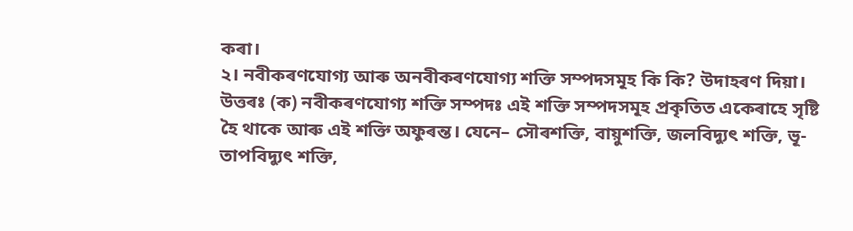কৰা।
২। নবীকৰণযোগ্য আৰু অনবীকৰণযোগ্য শক্তি সম্পদসমূহ কি কি? উদাহৰণ দিয়া।
উত্তৰঃ (ক) নবীকৰণযোগ্য শক্তি সম্পদঃ এই শক্তি সম্পদসমূহ প্ৰকৃতিত একেৰাহে সৃষ্টি হৈ থাকে আৰু এই শক্তি অফুৰন্ত। যেনে– সৌৰশক্তি, বায়ুশক্তি, জলবিদ্যুৎ শক্তি, ভূ-তাপবিদ্যুৎ শক্তি,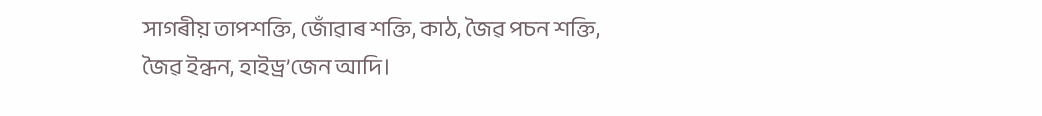সাগৰীয় তাপশক্তি, জোঁৱাৰ শক্তি, কাঠ, জৈৱ পচন শক্তি, জৈৱ ইন্ধন, হাইড্ৰ’জেন আদি।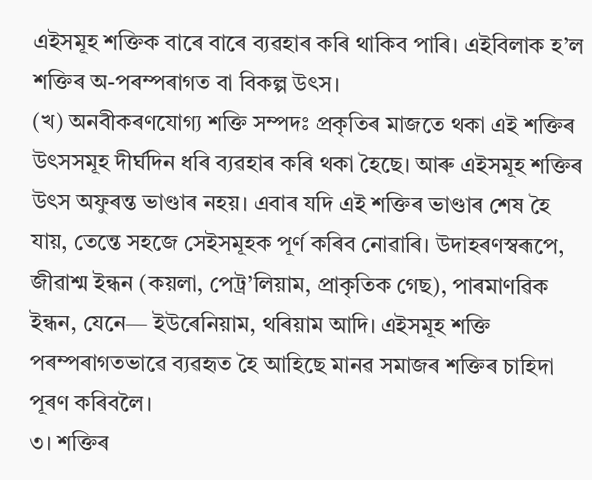এইসমূহ শক্তিক বাৰে বাৰে ব্যৱহাৰ কৰি থাকিব পাৰি। এইবিলাক হ’ল শক্তিৰ অ-পৰম্পৰাগত বা বিকল্প উৎস।
(খ) অনবীকৰণযোগ্য শক্তি সম্পদঃ প্ৰকৃতিৰ মাজতে থকা এই শক্তিৰ উৎসসমূহ দীৰ্ঘদিন ধৰি ব্যৱহাৰ কৰি থকা হৈছে। আৰু এইসমূহ শক্তিৰ উৎস অফুৰন্ত ভাণ্ডাৰ নহয়। এবাৰ যদি এই শক্তিৰ ভাণ্ডাৰ শেষ হৈ যায়, তেন্তে সহজে সেইসমূহক পূৰ্ণ কৰিব নোৱাৰি। উদাহৰণস্বৰূপে, জীৱাশ্ম ইন্ধন (কয়লা, পেট্ৰ’লিয়াম, প্রাকৃতিক গেছ), পাৰমাণৱিক ইন্ধন, যেনে— ইউৰেনিয়াম, থৰিয়াম আদি। এইসমূহ শক্তি পৰম্পৰাগতভাৱে ব্যৱহৃত হৈ আহিছে মানৱ সমাজৰ শক্তিৰ চাহিদা পূৰণ কৰিবলৈ।
৩। শক্তিৰ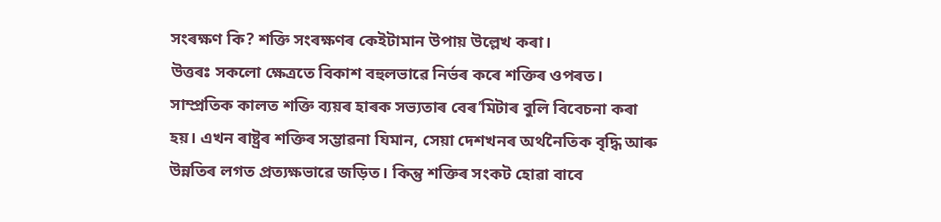সংৰক্ষণ কি? শক্তি সংৰক্ষণৰ কেইটামান উপায় উল্লেখ কৰা।
উত্তৰঃ সকলো ক্ষেত্ৰতে বিকাশ বহুলভাৱে নিৰ্ভৰ কৰে শক্তিৰ ওপৰত। সাম্প্রতিক কালত শক্তি ব্যয়ৰ হাৰক সভ্যতাৰ বেৰ’মিটাৰ বুলি বিবেচনা কৰা হয়। এখন ৰাষ্ট্ৰৰ শক্তিৰ সম্ভাৱনা যিমান, সেয়া দেশখনৰ অৰ্থনৈতিক বৃদ্ধি আৰু উন্নতিৰ লগত প্ৰত্যক্ষভাৱে জড়িত। কিন্তু শক্তিৰ সংকট হোৱা বাবে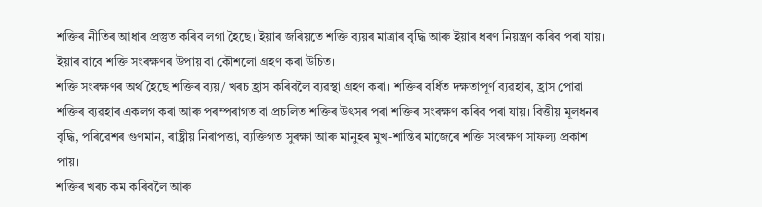শক্তিৰ নীতিৰ আধাৰ প্ৰস্তুত কৰিব লগা হৈছে। ইয়াৰ জৰিয়তে শক্তি ব্যয়ৰ মাত্ৰাৰ বৃদ্ধি আৰু ইয়াৰ ধৰণ নিয়ন্ত্ৰণ কৰিব পৰা যায়। ইয়াৰ বাবে শক্তি সংৰক্ষণৰ উপায় বা কৌশলো গ্ৰহণ কৰা উচিত।
শক্তি সংৰক্ষণৰ অৰ্থ হৈছে শক্তিৰ ব্যয়/ খৰচ হ্ৰাস কৰিবলৈ ব্যৱস্থা গ্ৰহণ কৰা। শক্তিৰ বৰ্ধিত দক্ষতাপূৰ্ণ ব্যৱহাৰ, হ্ৰাস পোৱা শক্তিৰ ব্যৱহাৰ একলগ কৰা আৰু পৰম্পৰাগত বা প্রচলিত শক্তিৰ উৎসৰ পৰা শক্তিৰ সংৰক্ষণ কৰিব পৰা যায়। বিত্তীয় মূলধনৰ বৃদ্ধি, পৰিৱেশৰ গুণমান, ৰাষ্ট্ৰীয় নিৰাপত্তা, ব্যক্তিগত সুৰক্ষা আৰু মানুহৰ মুখ-শান্তিৰ মাজেৰে শক্তি সংৰক্ষণ সাফল্য প্রকাশ পায়।
শক্তিৰ খৰচ কম কৰিবলৈ আৰু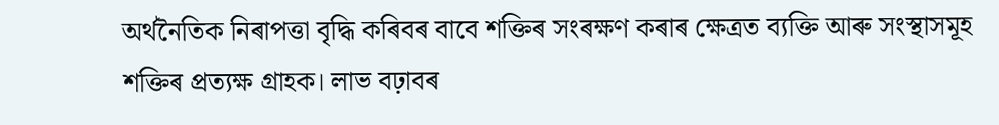অৰ্থনৈতিক নিৰাপত্তা বৃদ্ধি কৰিবৰ বাবে শক্তিৰ সংৰক্ষণ কৰাৰ ক্ষেত্ৰত ব্যক্তি আৰু সংস্থাসমূহ শক্তিৰ প্ৰত্যক্ষ গ্রাহক। লাভ বঢ়াবৰ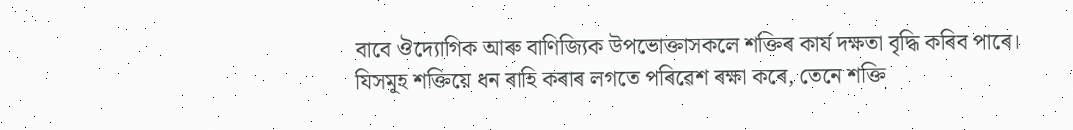বাবে ঔদ্যোগিক আৰু বাণিজ্যিক উপভোক্তাসকলে শক্তিৰ কাৰ্য দক্ষতা বৃদ্ধি কৰিব পাৰে। যিসমূহ শক্তিয়ে ধন ৰাহি কৰাৰ লগতে পৰিৱেশ ৰক্ষা কৰে, তেনে শক্তি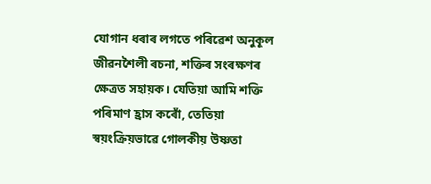যোগান ধৰাৰ লগতে পৰিৱেশ অনুকূল জীৱনশৈলী ৰচনা, শক্তিৰ সংৰক্ষণৰ ক্ষেত্ৰত সহায়ক। যেতিয়া আমি শক্তি পৰিমাণ হ্রাস কৰোঁ, তেতিয়া স্বয়ংক্রিয়ভাৱে গোলকীয় উষ্ণতা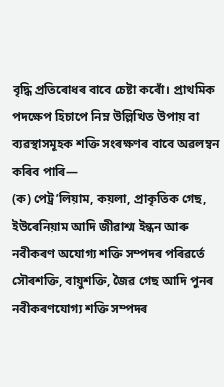বৃদ্ধি প্ৰতিৰোধৰ বাবে চেষ্টা কৰোঁ। প্ৰাথমিক পদক্ষেপ হিচাপে নিম্ন উল্লিখিত উপায় বা ব্যৱস্থাসমূহক শক্তি সংৰক্ষণৰ বাবে অৱলম্বন কৰিব পাৰি—
(ক) পেট্ৰ’লিয়াম, কয়লা, প্রাকৃতিক গেছ, ইউৰেনিয়াম আদি জীৱাশ্ম ইন্ধন আৰু নবীকৰণ অযোগ্য শক্তি সম্পদৰ পৰিৱৰ্তে সৌৰশক্তি, বায়ুশক্তি, জৈৱ গেছ আদি পুনৰ নবীকৰণযোগ্য শক্তি সম্পদৰ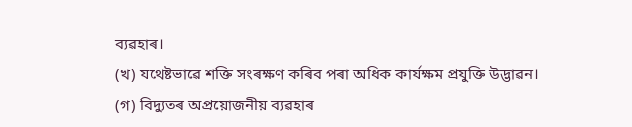ব্যৱহাৰ।
(খ) যথেষ্টভাৱে শক্তি সংৰক্ষণ কৰিব পৰা অধিক কার্যক্ষম প্রযুক্তি উদ্ভাৱন।
(গ) বিদ্যুতৰ অপ্ৰয়োজনীয় ব্যৱহাৰ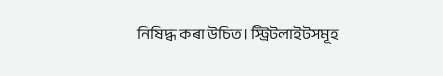নিষিদ্ধ কৰা উচিত। স্ট্রিটলাইটসমূহ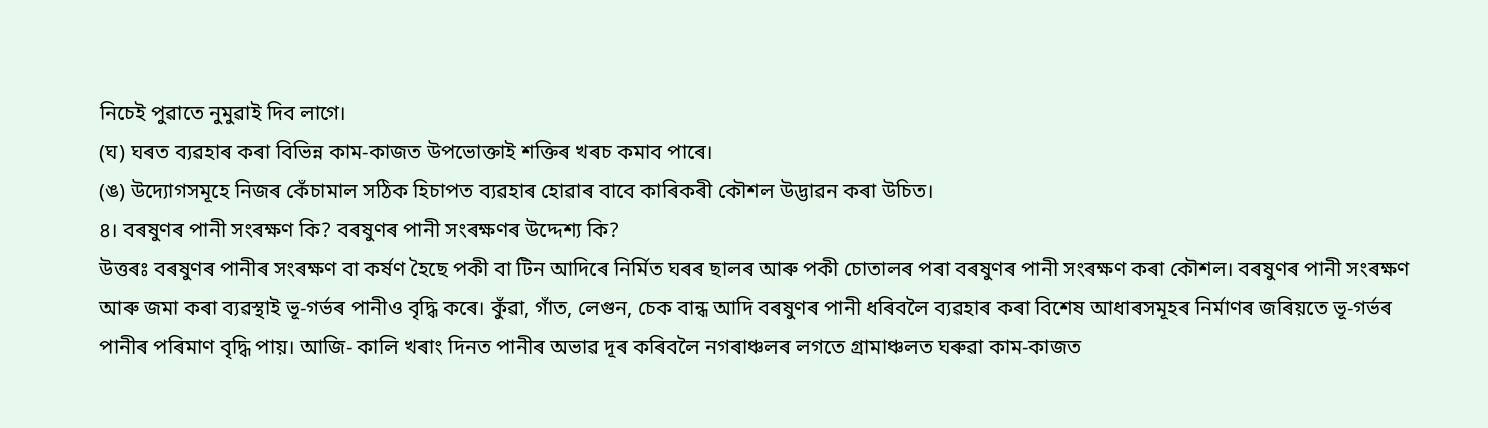নিচেই পুৱাতে নুমুৱাই দিব লাগে।
(ঘ) ঘৰত ব্যৱহাৰ কৰা বিভিন্ন কাম-কাজত উপভোক্তাই শক্তিৰ খৰচ কমাব পাৰে।
(ঙ) উদ্যোগসমূহে নিজৰ কেঁচামাল সঠিক হিচাপত ব্যৱহাৰ হোৱাৰ বাবে কাৰিকৰী কৌশল উদ্ভাৱন কৰা উচিত।
৪। বৰষুণৰ পানী সংৰক্ষণ কি? বৰষুণৰ পানী সংৰক্ষণৰ উদ্দেশ্য কি?
উত্তৰঃ বৰষুণৰ পানীৰ সংৰক্ষণ বা কৰ্ষণ হৈছে পকী বা টিন আদিৰে নিৰ্মিত ঘৰৰ ছালৰ আৰু পকী চোতালৰ পৰা বৰষুণৰ পানী সংৰক্ষণ কৰা কৌশল। বৰষুণৰ পানী সংৰক্ষণ আৰু জমা কৰা ব্যৱস্থাই ভূ-গৰ্ভৰ পানীও বৃদ্ধি কৰে। কুঁৱা, গাঁত, লেগুন, চেক বান্ধ আদি বৰষুণৰ পানী ধৰিবলৈ ব্যৱহাৰ কৰা বিশেষ আধাৰসমূহৰ নিৰ্মাণৰ জৰিয়তে ভূ-গৰ্ভৰ পানীৰ পৰিমাণ বৃদ্ধি পায়। আজি- কালি খৰাং দিনত পানীৰ অভাৱ দূৰ কৰিবলৈ নগৰাঞ্চলৰ লগতে গ্রামাঞ্চলত ঘৰুৱা কাম-কাজত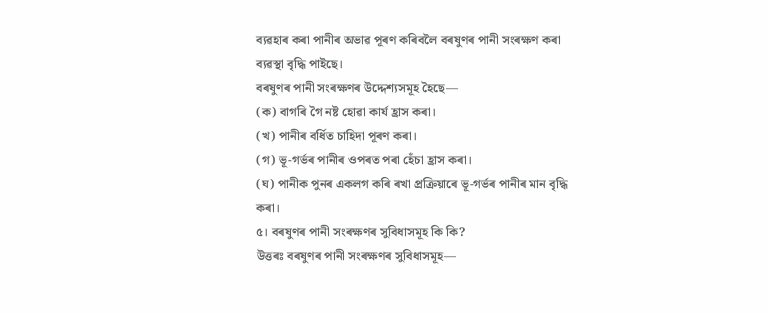ব্যৱহাৰ কৰা পানীৰ অভাৱ পূৰণ কৰিবলৈ বৰষুণৰ পানী সংৰক্ষণ কৰা ব্যৱস্থা বৃদ্ধি পাইছে।
বৰষুণৰ পানী সংৰক্ষণৰ উদ্দেশ্যসমূহ হৈছে—
(ক) বাগৰি গৈ নষ্ট হোৱা কাৰ্য হ্রাস কৰা।
(খ) পানীৰ বৰ্ধিত চাহিদা পূৰণ কৰা।
(গ) ভূ-গৰ্ভৰ পানীৰ ওপৰত পৰা হেঁচা হ্রাস কৰা।
(ঘ) পানীক পুনৰ একলগ কৰি ৰখা প্ৰক্ৰিয়াৰে ভূ-গৰ্ভৰ পানীৰ মান বৃদ্ধি কৰা।
৫। বৰষুণৰ পানী সংৰক্ষণৰ সুবিধাসমূহ কি কি?
উত্তৰঃ বৰষুণৰ পানী সংৰক্ষণৰ সুবিধাসমূহ—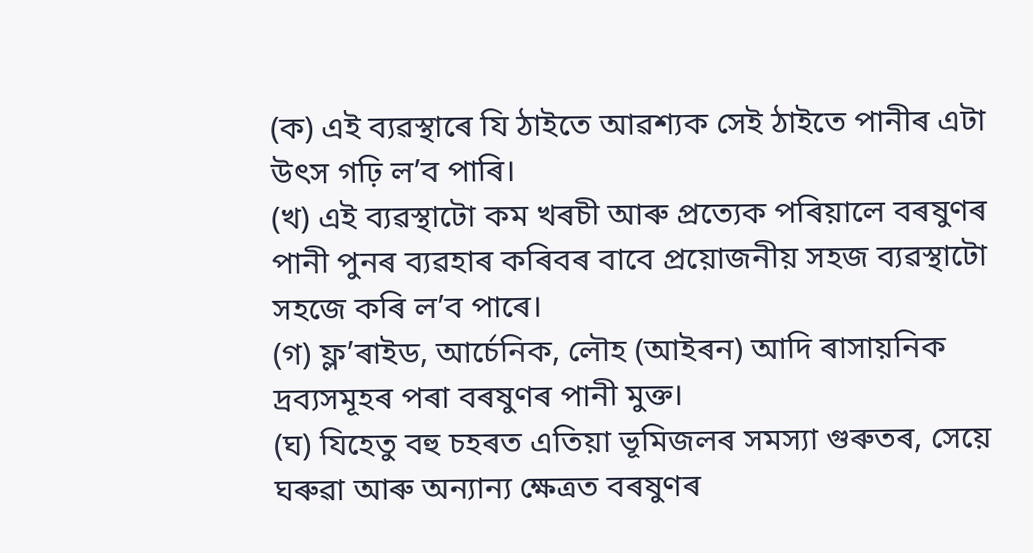(ক) এই ব্যৱস্থাৰে যি ঠাইতে আৱশ্যক সেই ঠাইতে পানীৰ এটা উৎস গঢ়ি ল’ব পাৰি।
(খ) এই ব্যৱস্থাটো কম খৰচী আৰু প্ৰত্যেক পৰিয়ালে বৰষুণৰ পানী পুনৰ ব্যৱহাৰ কৰিবৰ বাবে প্ৰয়োজনীয় সহজ ব্যৱস্থাটো সহজে কৰি ল’ব পাৰে।
(গ) ফ্ল’ৰাইড, আৰ্চেনিক, লৌহ (আইৰন) আদি ৰাসায়নিক দ্রব্যসমূহৰ পৰা বৰষুণৰ পানী মুক্ত।
(ঘ) যিহেতু বহু চহৰত এতিয়া ভূমিজলৰ সমস্যা গুৰুতৰ, সেয়ে ঘৰুৱা আৰু অন্যান্য ক্ষেত্ৰত বৰষুণৰ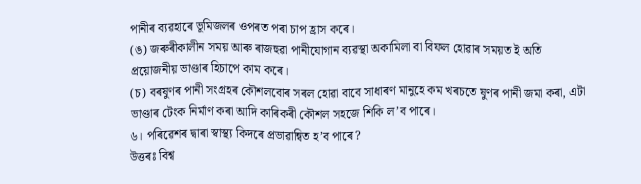পানীৰ ব্যৱহাৰে ভূমিজলৰ ওপৰত পৰা চাপ হ্রাস কৰে।
(ঙ) জৰুৰীকালীন সময় আৰু ৰাজহুৱা পানীযোগান ব্যৱস্থা অকামিলা বা বিফল হোৱাৰ সময়ত ই অতি প্রয়োজনীয় ভাণ্ডাৰ হিচাপে কাম কৰে।
(চ) বৰষুণৰ পানী সংগ্ৰহৰ কৌশলবোৰ সৰল হোৱা বাবে সাধাৰণ মানুহে কম খৰচতে ষুণৰ পানী জমা কৰা, এটা ভাণ্ডাৰ টেংক নিৰ্মাণ কৰা আদি কাৰিকৰী কৌশল সহজে শিকি ল’ব পাৰে।
৬। পৰিৱেশৰ দ্বাৰা স্বাস্থ্য কিদৰে প্ৰভাৱান্বিত হ’ব পাৰে?
উত্তৰঃ বিশ্ব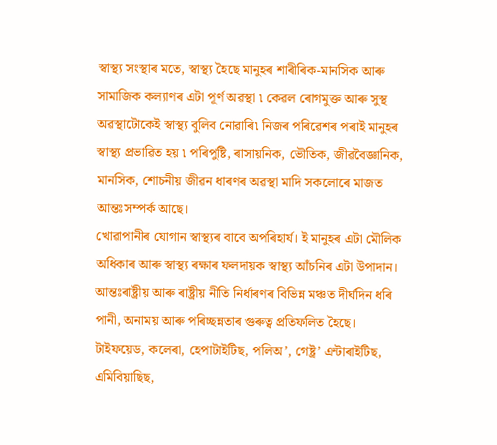স্বাস্থ্য সংস্থাৰ মতে, স্বাস্থ্য হৈছে মানুহৰ শাৰীৰিক-মানসিক আৰু সামাজিক কল্যাণৰ এটা পূৰ্ণ অৱস্থা ৷ কেৱল ৰোগমুক্ত আৰু সুস্থ অৱস্থাটোকেই স্বাস্থ্য বুলিব নোৱাৰি৷ নিজৰ পৰিৱেশৰ পৰাই মানুহৰ স্বাস্থ্য প্ৰভাৱিত হয় ৷ পৰিপুষ্টি, ৰাসায়নিক, ভৌতিক, জীৱবৈজ্ঞানিক, মানসিক, শোচনীয় জীৱন ধাৰণৰ অৱস্থা মাদি সকলোৰে মাজত আন্তঃসম্পর্ক আছে।
খোৱাপানীৰ যোগান স্বাস্থ্যৰ বাবে অপৰিহাৰ্য। ই মানুহৰ এটা মৌলিক অধিকাৰ আৰু স্বাস্থ্য ৰক্ষাৰ ফলদায়ক স্বাস্থ্য আঁচনিৰ এটা উপাদান। আন্তঃৰাষ্ট্ৰীয় আৰু ৰাষ্ট্ৰীয় নীতি নিৰ্ধাৰণৰ বিভিন্ন মঞ্চত দীৰ্ঘদিন ধৰি পানী, অনাময় আৰু পৰিচ্ছন্নতাৰ গুৰুত্ব প্ৰতিফলিত হৈছে।
টাইফয়েড, কলেৰা, হেপাটাইটিছ, পলিঅ’, গেষ্ট্ৰ’ এন্টাৰাইটিছ, এমিবিয়াছিছ,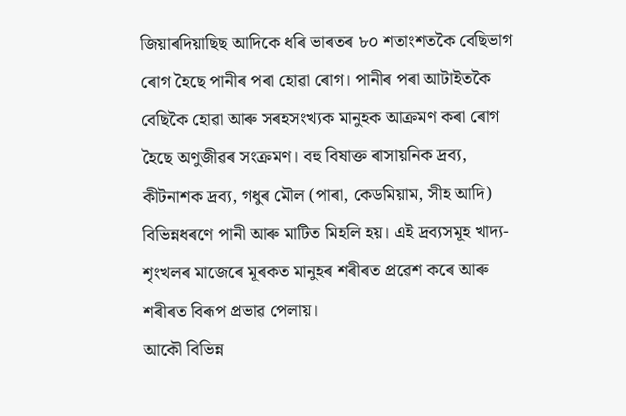জিয়াৰদিয়াছিছ আদিকে ধৰি ভাৰতৰ ৮০ শতাংশতকৈ বেছিভাগ ৰোগ হৈছে পানীৰ পৰা হোৱা ৰোগ। পানীৰ পৰা আটাইতকৈ বেছিকৈ হোৱা আৰু সৰহসংখ্যক মানুহক আক্ৰমণ কৰা ৰোগ হৈছে অণুজীৱৰ সংক্রমণ। বহু বিষাক্ত ৰাসায়নিক দ্রব্য, কীটনাশক দ্ৰব্য, গধুৰ মৌল (পাৰা, কেডমিয়াম, সীহ আদি) বিভিন্নধৰণে পানী আৰু মাটিত মিহলি হয়। এই দ্রব্যসমূহ খাদ্য-শৃংখলৰ মাজেৰে মূৰকত মানুহৰ শৰীৰত প্ৰৱেশ কৰে আৰু শৰীৰত বিৰূপ প্ৰভাৱ পেলায়।
আকৌ বিভিন্ন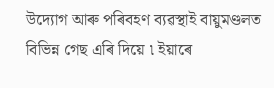উদ্যোগ আৰু পৰিবহণ ব্যৱস্থাই বায়ুমণ্ডলত বিভিন্ন গেছ এৰি দিয়ে ৷ ইয়াৰে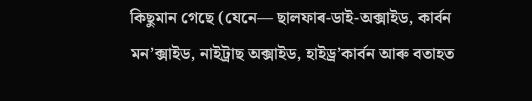কিছুমান গেছে (যেনে— ছালফাৰ-ডাই-অক্সাইড, কার্বন মন’ক্সাইড, নাইট্ৰাছ অক্সাইড, হাইড্ৰ’কাৰ্বন আৰু বতাহত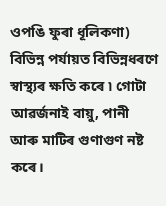ওপঙি ফুৰা ধূলিকণা) বিভিন্ন পৰ্যায়ত বিভিন্নধৰণে স্বাস্থ্যৰ ক্ষতি কৰে ৷ গোটা আৱৰ্জনাই বায়ু, পানী আৰু মাটিৰ গুণাগুণ নষ্ট কৰে।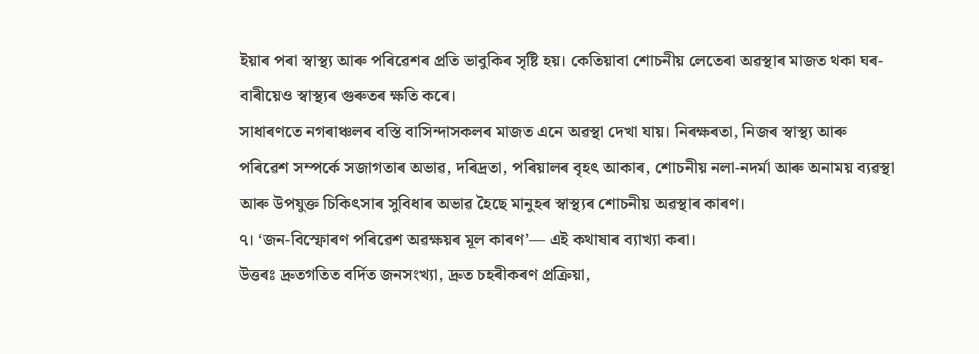ইয়াৰ পৰা স্বাস্থ্য আৰু পৰিৱেশৰ প্ৰতি ভাবুকিৰ সৃষ্টি হয়। কেতিয়াবা শোচনীয় লেতেৰা অৱস্থাৰ মাজত থকা ঘৰ-বাৰীয়েও স্বাস্থ্যৰ গুৰুতৰ ক্ষতি কৰে।
সাধাৰণতে নগৰাঞ্চলৰ বস্তি বাসিন্দাসকলৰ মাজত এনে অৱস্থা দেখা যায়। নিৰক্ষৰতা, নিজৰ স্বাস্থ্য আৰু পৰিৱেশ সম্পৰ্কে সজাগতাৰ অভাৱ, দৰিদ্ৰতা, পৰিয়ালৰ বৃহৎ আকাৰ, শোচনীয় নলা-নদৰ্মা আৰু অনাময় ব্যৱস্থা আৰু উপযুক্ত চিকিৎসাৰ সুবিধাৰ অভাৱ হৈছে মানুহৰ স্বাস্থ্যৰ শোচনীয় অৱস্থাৰ কাৰণ।
৭। ‘জন-বিস্ফোৰণ পৰিৱেশ অৱক্ষয়ৰ মূল কাৰণ’— এই কথাষাৰ ব্যাখ্যা কৰা।
উত্তৰঃ দ্ৰুতগতিত বৰ্দিত জনসংখ্যা, দ্রুত চহৰীকৰণ প্ৰক্ৰিয়া,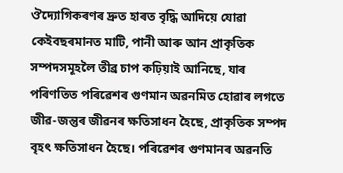ঔদ্যোগিকৰণৰ দ্রুত হাৰত বৃদ্ধি আদিয়ে যোৱা কেইবছৰমানত মাটি, পানী আৰু আন প্ৰাকৃতিক সম্পদসমূহলৈ তীব্র চাপ কঢ়িয়াই আনিছে, যাৰ পৰিণতিত পৰিৱেশৰ গুণমান অৱনমিত হোৱাৰ লগতে জীৱ-জন্তুৰ জীৱনৰ ক্ষতিসাধন হৈছে, প্রাকৃতিক সম্পদ বৃহৎ ক্ষতিসাধন হৈছে। পৰিৱেশৰ গুণমানৰ অৱনতি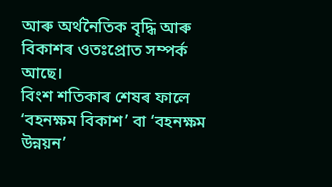আৰু অৰ্থনৈতিক বৃদ্ধি আৰু বিকাশৰ ওতঃপ্ৰোত সম্পর্ক আছে।
বিংশ শতিকাৰ শেষৰ ফালে ‘বহনক্ষম বিকাশ’ বা ‘বহনক্ষম উন্নয়ন’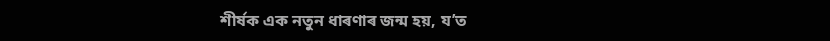শীর্ষক এক নতুন ধাৰণাৰ জন্ম হয়, য’ত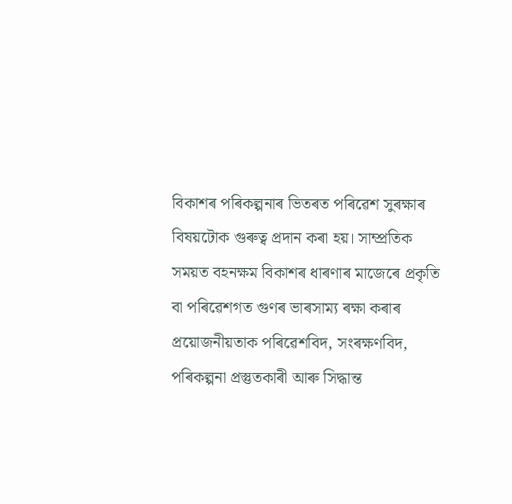বিকাশৰ পৰিকল্পনাৰ ভিতৰত পৰিৱেশ সুৰক্ষাৰ বিষয়টোক গুৰুত্ব প্ৰদান কৰা হয়। সাম্প্রতিক সময়ত বহনক্ষম বিকাশৰ ধাৰণাৰ মাজেৰে প্ৰকৃতি বা পৰিৱেশগত গুণৰ ভাৰসাম্য ৰক্ষা কৰাৰ প্ৰয়োজনীয়তাক পৰিৱেশবিদ, সংৰক্ষণবিদ, পৰিকল্পনা প্রস্তুতকাৰী আৰু সিদ্ধান্ত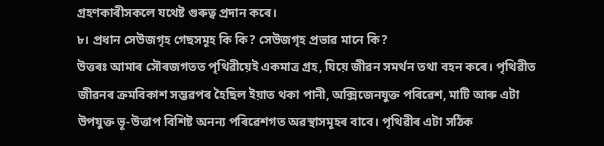গ্ৰহণকাৰীসকলে যথেষ্ট গুৰুত্ব প্ৰদান কৰে।
৮। প্রধান সেউজগৃহ গেছসমূহ কি কি? সেউজগৃহ প্ৰভাৱ মানে কি?
উত্তৰঃ আমাৰ সৌৰজগতত পৃথিৱীয়েই একমাত্ৰ গ্ৰহ, যিয়ে জীৱন সমর্থন তথা বহন কৰে। পৃথিৱীত জীৱনৰ ক্ৰমবিকাশ সম্ভৱপৰ হৈছিল ইয়াত থকা পানী, অক্সিজেনযুক্ত পৰিৱেশ, মাটি আৰু এটা উপযুক্ত ভূ-উত্তাপ বিশিষ্ট অনন্য পৰিৱেশগত অৱস্থাসমূহৰ বাবে। পৃথিৱীৰ এটা সঠিক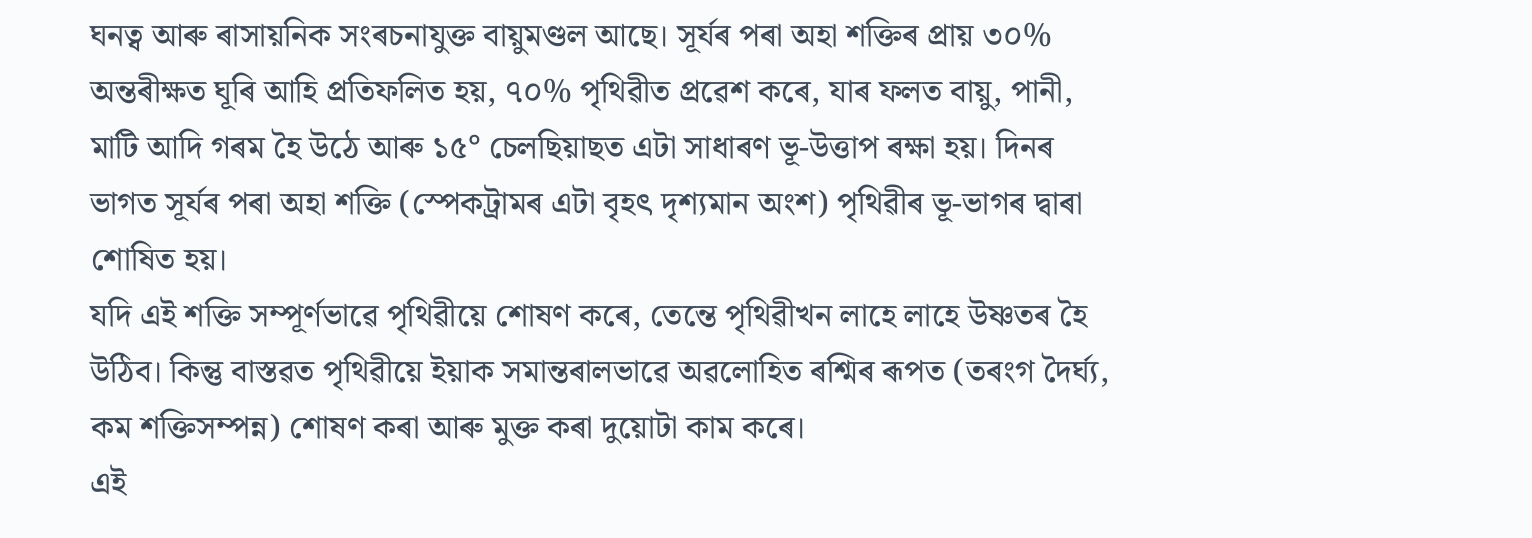ঘনত্ব আৰু ৰাসায়নিক সংৰচনাযুক্ত বায়ুমণ্ডল আছে। সূৰ্যৰ পৰা অহা শক্তিৰ প্ৰায় ৩০% অন্তৰীক্ষত ঘূৰি আহি প্ৰতিফলিত হয়, ৭০% পৃথিৱীত প্ৰৱেশ কৰে, যাৰ ফলত বায়ু, পানী, মাটি আদি গৰম হৈ উঠে আৰু ১৫° চেলছিয়াছত এটা সাধাৰণ ভূ-উত্তাপ ৰক্ষা হয়। দিনৰ ভাগত সূৰ্যৰ পৰা অহা শক্তি (স্পেকট্রামৰ এটা বৃহৎ দৃশ্যমান অংশ) পৃথিৱীৰ ভূ-ভাগৰ দ্বাৰা শোষিত হয়।
যদি এই শক্তি সম্পূৰ্ণভাৱে পৃথিৱীয়ে শোষণ কৰে, তেন্তে পৃথিৱীখন লাহে লাহে উষ্ণতৰ হৈ উঠিব। কিন্তু বাস্তৱত পৃথিৱীয়ে ইয়াক সমান্তৰালভাৱে অৱলোহিত ৰশ্মিৰ ৰূপত (তৰংগ দৈর্ঘ্য, কম শক্তিসম্পন্ন) শোষণ কৰা আৰু মুক্ত কৰা দুয়োটা কাম কৰে।
এই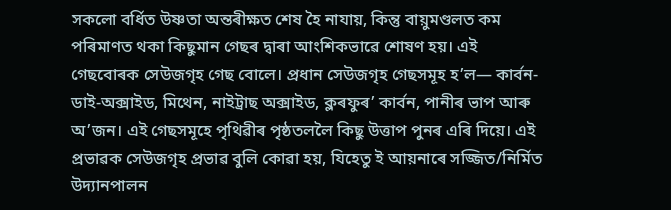সকলো বর্ধিত উষ্ণতা অন্তৰীক্ষত শেষ হৈ নাযায়, কিন্তু বায়ুমণ্ডলত কম পৰিমাণত থকা কিছুমান গেছৰ দ্বাৰা আংশিকভাৱে শোষণ হয়। এই গেছবোৰক সেউজগৃহ গেছ বোলে। প্রধান সেউজগৃহ গেছসমূহ হ’ল— কার্বন-ডাই-অক্সাইড, মিথেন, নাইট্ৰাছ অক্সাইড, ক্লৰফুৰ’ কাৰ্বন, পানীৰ ভাপ আৰু অ’জন। এই গেছসমূহে পৃথিৱীৰ পৃষ্ঠতললৈ কিছু উত্তাপ পুনৰ এৰি দিয়ে। এই প্ৰভাৱক সেউজগৃহ প্ৰভাৱ বুলি কোৱা হয়, যিহেতু ই আয়নাৰে সজ্জিত/নিৰ্মিত উদ্যানপালন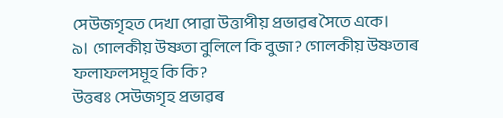সেউজগৃহত দেখা পোৱা উত্তাপীয় প্ৰভাৱৰ সৈতে একে।
৯। গোলকীয় উষ্ণতা বুলিলে কি বুজা? গোলকীয় উষ্ণতাৰ ফলাফলসমূহ কি কি?
উত্তৰঃ সেউজগৃহ প্ৰভাৱৰ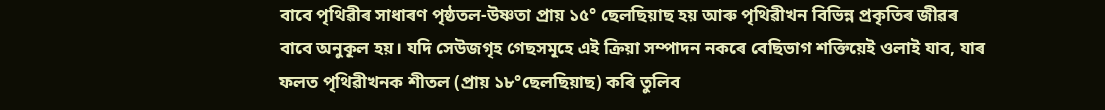বাবে পৃথিৱীৰ সাধাৰণ পৃষ্ঠতল-উষ্ণতা প্রায় ১৫° ছেলছিয়াছ হয় আৰু পৃথিৱীখন বিভিন্ন প্ৰকৃতিৰ জীৱৰ বাবে অনুকূল হয়। যদি সেউজগৃহ গেছসমূহে এই ক্রিয়া সম্পাদন নকৰে বেছিভাগ শক্তিয়েই ওলাই যাব, যাৰ ফলত পৃথিৱীখনক শীতল (প্রায় ১৮°ছেলছিয়াছ) কৰি তুলিব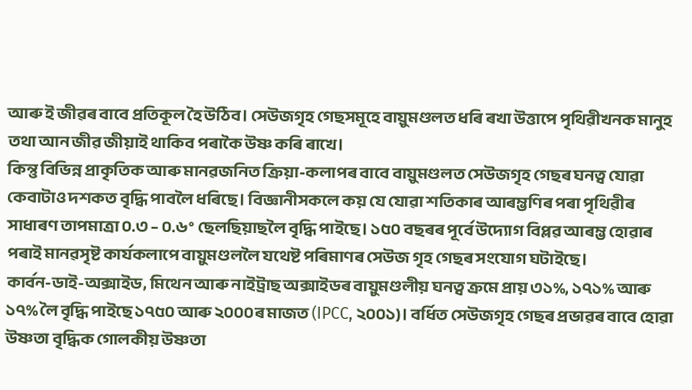আৰু ই জীৱৰ বাবে প্ৰতিকূল হৈ উঠিব। সেউজগৃহ গেছসমূহে বায়ুমণ্ডলত ধৰি ৰখা উত্তাপে পৃথিৱীখনক মানুহ তথা আন জীৱ জীয়াই থাকিব পৰাকৈ উষ্ণ কৰি ৰাখে।
কিন্তু বিভিন্ন প্রাকৃতিক আৰু মানৱজনিত ক্ৰিয়া-কলাপৰ বাবে বায়ুমণ্ডলত সেউজগৃহ গেছৰ ঘনত্ব যোৱা কেবাটাও দশকত বৃদ্ধি পাবলৈ ধৰিছে। বিজ্ঞানীসকলে কয় যে যোৱা শতিকাৰ আৰম্ভণিৰ পৰা পৃথিৱীৰ সাধাৰণ তাপমাত্রা ০.৩ – ০.৬° ছেলছিয়াছলৈ বৃদ্ধি পাইছে। ১৫০ বছৰৰ পূৰ্বে উদ্যোগ বিপ্লৱ আৰম্ভ হোৱাৰ পৰাই মানৱসৃষ্ট কার্যকলাপে বায়ুমণ্ডললৈ যথেষ্ট পৰিমাণৰ সেউজ গৃহ গেছৰ সংযোগ ঘটাইছে।
কার্বন-ডাই-অক্সাইড, মিথেন আৰু নাইট্ৰাছ অক্সাইডৰ বায়ুমণ্ডলীয় ঘনত্ব ক্রমে প্রায় ৩১%, ১৭১% আৰু ১৭% লৈ বৃদ্ধি পাইছে ১৭৫০ আৰু ২০০০ৰ মাজত (IPCC, ২০০১)। বৰ্ধিত সেউজগৃহ গেছৰ প্ৰভাৱৰ বাবে হোৱা উষ্ণতা বৃদ্ধিক গোলকীয় উষ্ণতা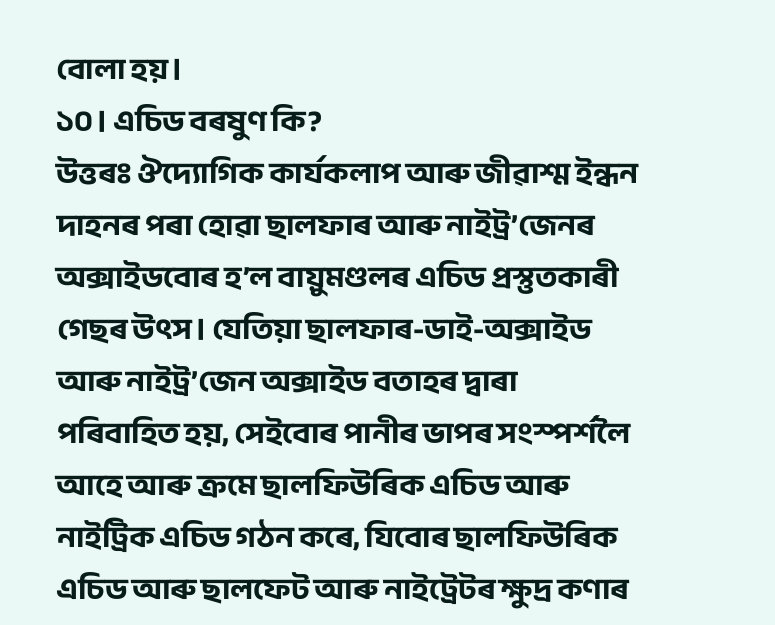বোলা হয়।
১০। এচিড বৰষুণ কি?
উত্তৰঃ ঔদ্যোগিক কার্যকলাপ আৰু জীৱাশ্ম ইন্ধন দাহনৰ পৰা হোৱা ছালফাৰ আৰু নাইট্ৰ’জেনৰ অক্সাইডবোৰ হ’ল বায়ুমণ্ডলৰ এচিড প্রস্তুতকাৰী গেছৰ উৎস। যেতিয়া ছালফাৰ-ডাই-অক্সাইড আৰু নাইট্ৰ’জেন অক্সাইড বতাহৰ দ্বাৰা পৰিবাহিত হয়, সেইবোৰ পানীৰ ভাপৰ সংস্পৰ্শলৈ আহে আৰু ক্ৰমে ছালফিউৰিক এচিড আৰু নাইট্ৰিক এচিড গঠন কৰে, যিবোৰ ছালফিউৰিক এচিড আৰু ছালফেট আৰু নাইট্ৰেটৰ ক্ষুদ্ৰ কণাৰ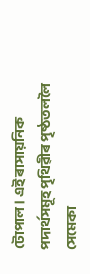টোপাল। এই ৰাসায়নিক পদার্থসমূহ পৃথিৱীৰ পৃষ্ঠতললৈ সেমেকা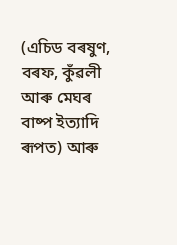(এচিড বৰষুণ, বৰফ, কুঁৱলী আৰু মেঘৰ বাষ্প ইত্যাদি ৰূপত) আৰু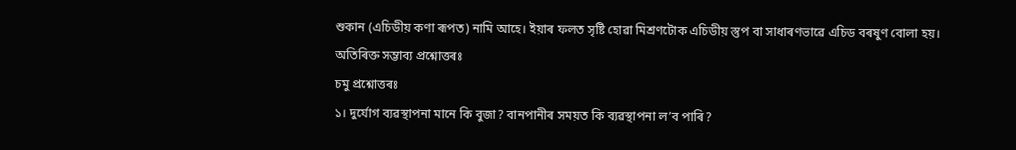শুকান (এচিডীয় কণা ৰূপত) নামি আহে। ইয়াৰ ফলত সৃষ্টি হোৱা মিশ্ৰণটোক এচিডীয় স্তুপ বা সাধাৰণভাৱে এচিড বৰষুণ বোলা হয়।
অতিৰিক্ত সম্ভাব্য প্রশ্নোত্তৰঃ
চমু প্রশ্নোত্তৰঃ
১। দুর্যোগ ব্যৱস্থাপনা মানে কি বুজা? বানপানীৰ সময়ত কি ব্যৱস্থাপনা ল’ব পাৰি?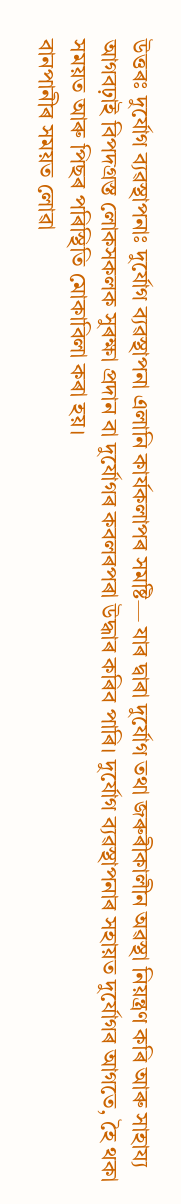উত্তৰঃ দুর্যোগ ব্যৱস্থাপনাঃ দুর্যোগ ব্যৱস্থাপনা এলানি কার্যকলাপৰ সমষ্টি— যাৰ দ্বাৰা দুৰ্যোগ তথা জৰুৰীকালীন অৱস্থা নিয়ন্ত্ৰণ কৰি আৰু সাহায্য আগবঢ়াই বিপদগ্রস্ত লোকসকলক সুৰক্ষা প্রদান বা দুৰ্যোগৰ কবলৰপৰা উদ্ধাৰ কৰিব পাৰি। দুর্যোগ ব্যৱস্থাপনাৰ সহায়ত দুৰ্যোগৰ আগতে, হৈ থকা সময়ত আৰু পিছৰ পৰিস্থিতি মোকাবিলা কৰা হয়।
বানপানীৰ সময়ত লোৱা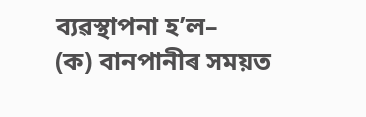ব্যৱস্থাপনা হ’ল–
(ক) বানপানীৰ সময়ত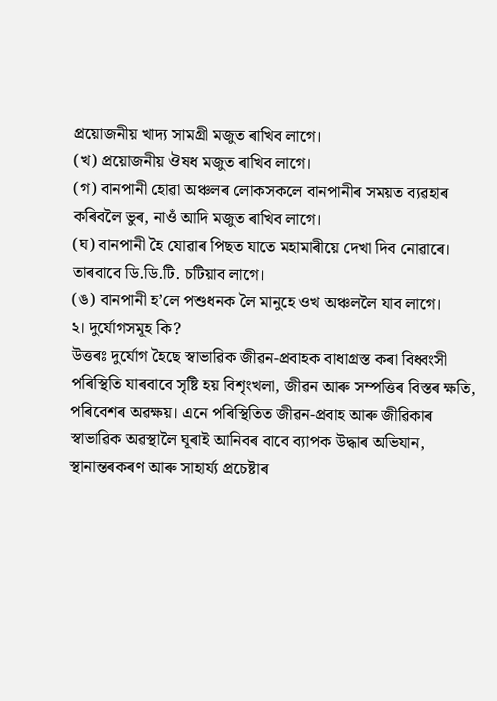প্ৰয়োজনীয় খাদ্য সামগ্রী মজুত ৰাখিব লাগে।
(খ) প্রয়োজনীয় ঔষধ মজুত ৰাখিব লাগে।
(গ) বানপানী হোৱা অঞ্চলৰ লোকসকলে বানপানীৰ সময়ত ব্যৱহাৰ কৰিবলৈ ভুৰ, নাওঁ আদি মজুত ৰাখিব লাগে।
(ঘ) বানপানী হৈ যোৱাৰ পিছত যাতে মহামাৰীয়ে দেখা দিব নোৱাৰে। তাৰবাবে ডি.ডি.টি. চটিয়াব লাগে।
(ঙ) বানপানী হ’লে পশুধনক লৈ মানুহে ওখ অঞ্চললৈ যাব লাগে।
২। দুর্যোগসমূহ কি?
উত্তৰঃ দুৰ্যোগ হৈছে স্বাভাৱিক জীৱন-প্ৰবাহক বাধাগ্রস্ত কৰা বিধ্বংসী পৰিস্থিতি যাৰবাবে সৃষ্টি হয় বিশৃংখলা, জীৱন আৰু সম্পত্তিৰ বিস্তৰ ক্ষতি, পৰিবেশৰ অৱক্ষয়। এনে পৰিস্থিতিত জীৱন-প্ৰবাহ আৰু জীৱিকাৰ স্বাভাৱিক অৱস্থালৈ ঘূৰাই আনিবৰ বাবে ব্যাপক উদ্ধাৰ অভিযান, স্থানান্তৰকৰণ আৰু সাহাৰ্য্য প্ৰচেষ্টাৰ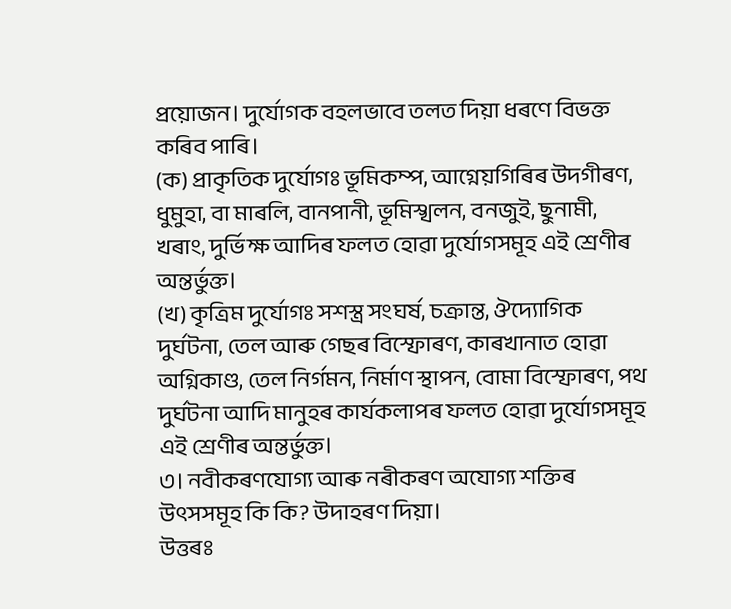প্রয়োজন। দুর্যোগক বহলভাবে তলত দিয়া ধৰণে বিভক্ত কৰিব পাৰি।
(ক) প্রাকৃতিক দুর্যোগঃ ভূমিকম্প, আগ্নেয়গিৰিৰ উদগীৰণ, ধুমুহা, বা মাৰলি, বানপানী, ভূমিস্খলন, বনজুই, ছুনামী, খৰাং, দুর্ভিক্ষ আদিৰ ফলত হোৱা দুৰ্যোগসমূহ এই শ্ৰেণীৰ অন্তৰ্ভুক্ত।
(খ) কৃত্রিম দুর্যোগঃ সশস্ত্র সংঘর্ষ, চক্রান্ত, ঔদ্যোগিক দুর্ঘটনা, তেল আৰু গেছৰ বিস্ফোৰণ, কাৰখানাত হোৱা অগ্নিকাণ্ড, তেল নির্গমন, নির্মাণ স্থাপন, বোমা বিস্ফোৰণ, পথ দুর্ঘটনা আদি মানুহৰ কাৰ্যকলাপৰ ফলত হোৱা দুর্যোগসমূহ এই শ্ৰেণীৰ অন্তৰ্ভুক্ত।
৩। নবীকৰণযোগ্য আৰু নৰীকৰণ অযোগ্য শক্তিৰ উৎসসমূহ কি কি? উদাহৰণ দিয়া।
উত্তৰঃ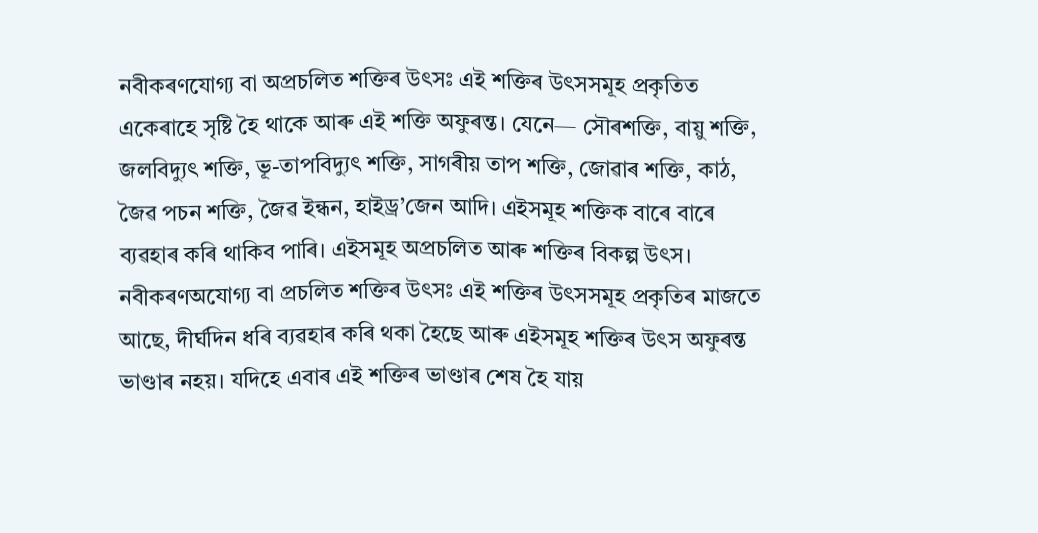নবীকৰণযোগ্য বা অপ্রচলিত শক্তিৰ উৎসঃ এই শক্তিৰ উৎসসমূহ প্ৰকৃতিত একেৰাহে সৃষ্টি হৈ থাকে আৰু এই শক্তি অফুৰন্ত। যেনে— সৌৰশক্তি, বায়ু শক্তি, জলবিদ্যুৎ শক্তি, ভূ-তাপবিদ্যুৎ শক্তি, সাগৰীয় তাপ শক্তি, জোৱাৰ শক্তি, কাঠ, জৈৱ পচন শক্তি, জৈৱ ইন্ধন, হাইড্ৰ’জেন আদি। এইসমূহ শক্তিক বাৰে বাৰে ব্যৱহাৰ কৰি থাকিব পাৰি। এইসমূহ অপ্রচলিত আৰু শক্তিৰ বিকল্প উৎস।
নবীকৰণঅযোগ্য বা প্রচলিত শক্তিৰ উৎসঃ এই শক্তিৰ উৎসসমূহ প্ৰকৃতিৰ মাজতে আছে, দীর্ঘদিন ধৰি ব্যৱহাৰ কৰি থকা হৈছে আৰু এইসমূহ শক্তিৰ উৎস অফুৰন্ত ভাণ্ডাৰ নহয়। যদিহে এবাৰ এই শক্তিৰ ভাণ্ডাৰ শেষ হৈ যায়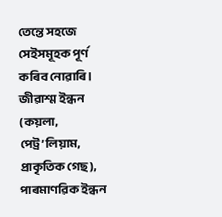তেন্তে সহজে সেইসমূহক পূৰ্ণ কৰিব নোৱাৰি। জীৱাশ্ম ইন্ধন (কয়লা, পেট্ৰ’লিয়াম, প্রাকৃতিক গেছ), পাৰমাণৱিক ইন্ধন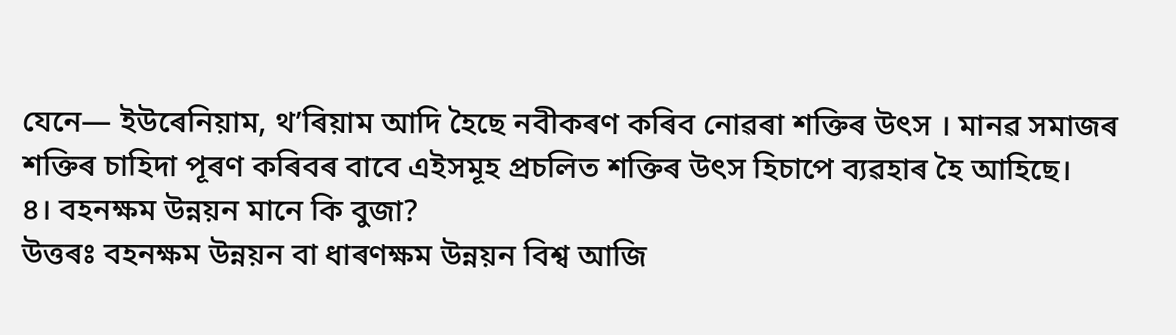যেনে— ইউৰেনিয়াম, থ’ৰিয়াম আদি হৈছে নবীকৰণ কৰিব নোৱৰা শক্তিৰ উৎস । মানৱ সমাজৰ শক্তিৰ চাহিদা পূৰণ কৰিবৰ বাবে এইসমূহ প্রচলিত শক্তিৰ উৎস হিচাপে ব্যৱহাৰ হৈ আহিছে।
৪। বহনক্ষম উন্নয়ন মানে কি বুজা?
উত্তৰঃ বহনক্ষম উন্নয়ন বা ধাৰণক্ষম উন্নয়ন বিশ্ব আজি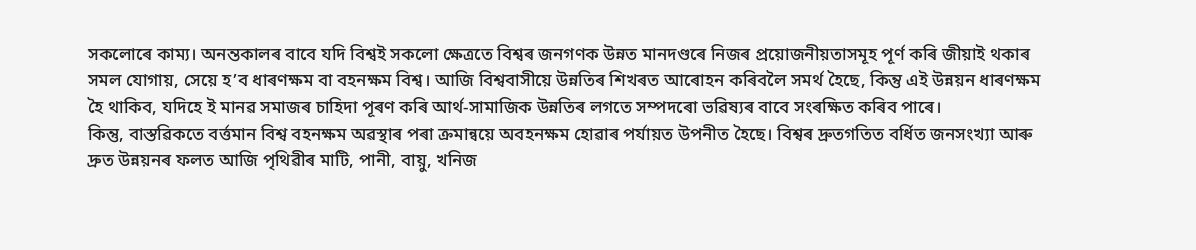সকলোৰে কাম্য। অনন্তকালৰ বাবে যদি বিশ্বই সকলো ক্ষেত্ৰতে বিশ্বৰ জনগণক উন্নত মানদণ্ডৰে নিজৰ প্ৰয়োজনীয়তাসমূহ পূৰ্ণ কৰি জীয়াই থকাৰ সমল যোগায়, সেয়ে হ’ব ধাৰণক্ষম বা বহনক্ষম বিশ্ব। আজি বিশ্ববাসীয়ে উন্নতিৰ শিখৰত আৰোহন কৰিবলৈ সমৰ্থ হৈছে, কিন্তু এই উন্নয়ন ধাৰণক্ষম হৈ থাকিব, যদিহে ই মানৱ সমাজৰ চাহিদা পূৰণ কৰি আৰ্থ-সামাজিক উন্নতিৰ লগতে সম্পদৰো ভৱিষ্যৰ বাবে সংৰক্ষিত কৰিব পাৰে।
কিন্তু, বাস্তৱিকতে বৰ্ত্তমান বিশ্ব বহনক্ষম অৱস্থাৰ পৰা ক্রমান্বয়ে অবহনক্ষম হোৱাৰ পৰ্যায়ত উপনীত হৈছে। বিশ্বৰ দ্ৰুতগতিত বর্ধিত জনসংখ্যা আৰু দ্ৰুত উন্নয়নৰ ফলত আজি পৃথিৱীৰ মাটি, পানী, বায়ু, খনিজ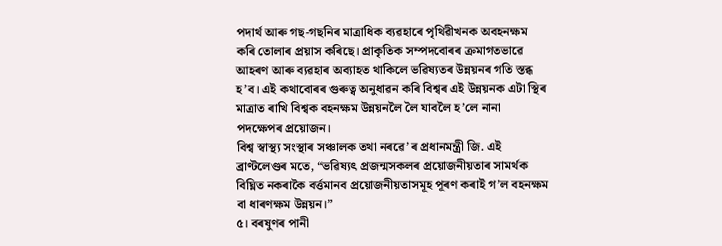পদাৰ্থ আৰু গছ-গছনিৰ মাত্ৰাধিক ব্যৱহাৰে পৃথিৱীখনক অবহনক্ষম কৰি তোলাৰ প্ৰয়াস কৰিছে। প্ৰাকৃতিক সম্পদবোৰৰ ক্রমাগতভাৱে আহৰণ আৰু ব্যৱহাৰ অব্যাহত থাকিলে ভৱিষ্যতৰ উন্নয়নৰ গতি স্তব্ধ হ’ব। এই কথাবোৰৰ গুৰুত্ব অনুধাৱন কৰি বিশ্বৰ এই উন্নয়নক এটা স্থিৰ মাত্ৰাত ৰাখি বিশ্বক বহনক্ষম উন্নয়নলৈ লৈ যাবলৈ হ’লে নানা পদক্ষেপৰ প্ৰয়োজন।
বিশ্ব স্বাস্থ্য সংস্থাৰ সঞ্চালক তথা নৰৱে’ৰ প্ৰধানমন্ত্রী জি. এই ব্ৰাণ্টলেণ্ডৰ মতে, “ভৱিষ্যৎ প্রজন্মসকলৰ প্ৰয়োজনীয়তাৰ সামৰ্থক বিঘ্নিত নকৰাকৈ বৰ্ত্তমানব প্ৰয়োজনীয়তাসমূহ পূৰণ কৰাই গ’ল বহনক্ষম বা ধাৰণক্ষম উন্নয়ন।”
৫। বৰষুণৰ পানী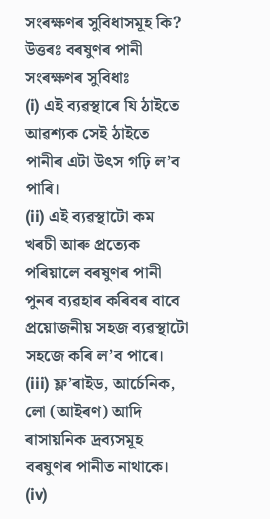সংৰক্ষণৰ সুবিধাসমূহ কি?
উত্তৰঃ বৰষুণৰ পানী সংৰক্ষণৰ সুবিধাঃ
(i) এই ব্যৱস্থাৰে যি ঠাইতে আৱশ্যক সেই ঠাইতে পানীৰ এটা উৎস গঢ়ি ল’ব পাৰি।
(ii) এই ব্যৱস্থাটো কম খৰচী আৰু প্ৰত্যেক পৰিয়ালে বৰষুণৰ পানী পুনৰ ব্যৱহাৰ কৰিবৰ বাবে প্ৰয়োজনীয় সহজ ব্যৱস্থাটো সহজে কৰি ল’ব পাৰে।
(iii) ফ্ল’ৰাইড, আৰ্চেনিক, লো (আইৰণ) আদি ৰাসায়নিক দ্রব্যসমূহ বৰষুণৰ পানীত নাথাকে।
(iv)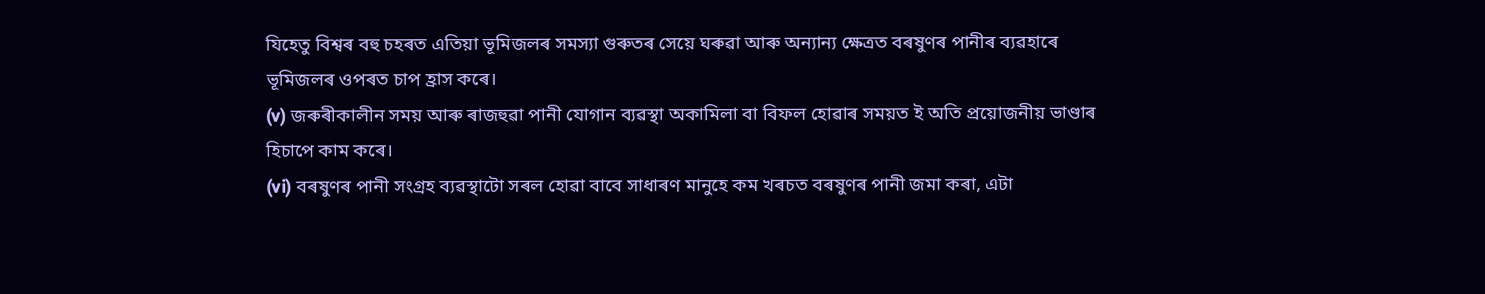যিহেতু বিশ্বৰ বহু চহৰত এতিয়া ভূমিজলৰ সমস্যা গুৰুতৰ সেয়ে ঘৰুৱা আৰু অন্যান্য ক্ষেত্ৰত বৰষুণৰ পানীৰ ব্যৱহাৰে ভূমিজলৰ ওপৰত চাপ হ্রাস কৰে।
(v) জৰুৰীকালীন সময় আৰু ৰাজহুৱা পানী যোগান ব্যৱস্থা অকামিলা বা বিফল হোৱাৰ সময়ত ই অতি প্রয়োজনীয় ভাণ্ডাৰ হিচাপে কাম কৰে।
(vi) বৰষুণৰ পানী সংগ্ৰহ ব্যৱস্থাটো সৰল হোৱা বাবে সাধাৰণ মানুহে কম খৰচত বৰষুণৰ পানী জমা কৰা, এটা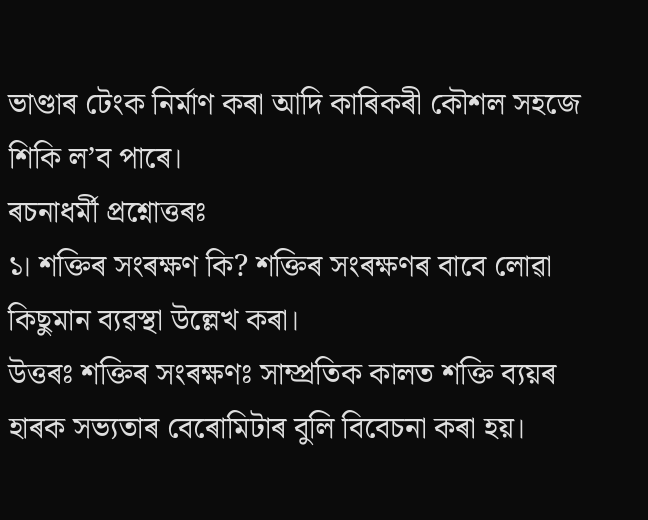ভাণ্ডাৰ টেংক নিৰ্মাণ কৰা আদি কাৰিকৰী কৌশল সহজে শিকি ল’ব পাৰে।
ৰচনাধৰ্মী প্রশ্নোত্তৰঃ
১। শক্তিৰ সংৰক্ষণ কি? শক্তিৰ সংৰক্ষণৰ বাবে লোৱা কিছুমান ব্যৱস্থা উল্লেখ কৰা।
উত্তৰঃ শক্তিৰ সংৰক্ষণঃ সাম্প্ৰতিক কালত শক্তি ব্যয়ৰ হাৰক সভ্যতাৰ বেৰোমিটাৰ বুলি বিবেচনা কৰা হয়।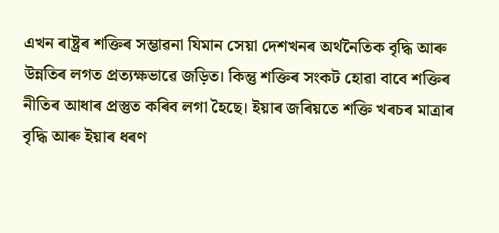এখন ৰাষ্ট্ৰৰ শক্তিৰ সম্ভাৱনা যিমান সেয়া দেশখনৰ অৰ্থনৈতিক বৃদ্ধি আৰু উন্নতিৰ লগত প্ৰত্যক্ষভাৱে জড়িত। কিন্তু শক্তিৰ সংকট হোৱা বাবে শক্তিৰ নীতিৰ আধাৰ প্ৰস্তুত কৰিব লগা হৈছে। ইয়াৰ জৰিয়তে শক্তি খৰচৰ মাত্ৰাৰ বৃদ্ধি আৰু ইয়াৰ ধৰণ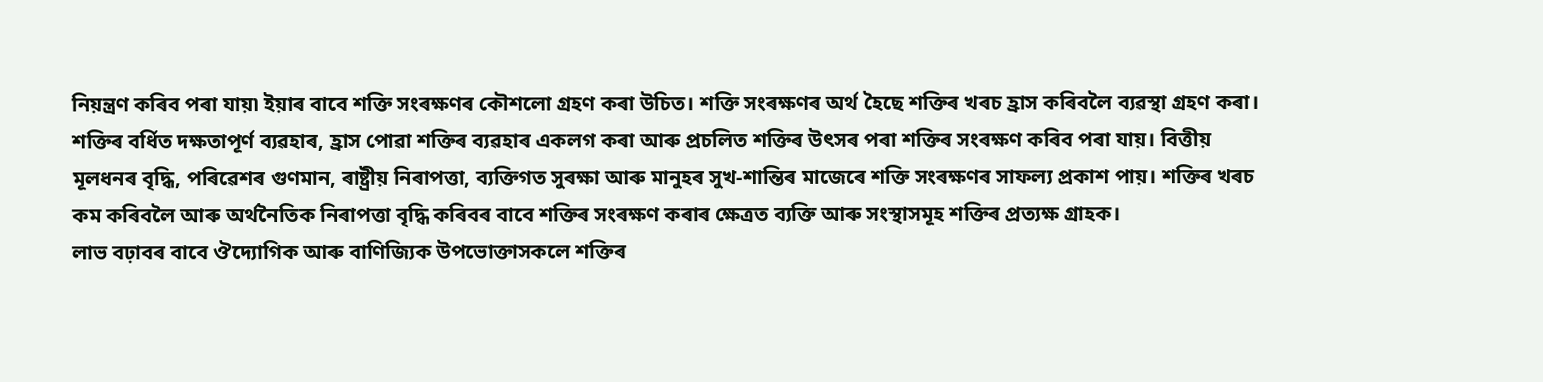নিয়ন্ত্ৰণ কৰিব পৰা যায়৷ ইয়াৰ বাবে শক্তি সংৰক্ষণৰ কৌশলো গ্ৰহণ কৰা উচিত। শক্তি সংৰক্ষণৰ অৰ্থ হৈছে শক্তিৰ খৰচ হ্ৰাস কৰিবলৈ ব্যৱস্থা গ্ৰহণ কৰা।
শক্তিৰ বৰ্ধিত দক্ষতাপূৰ্ণ ব্যৱহাৰ, হ্ৰাস পোৱা শক্তিৰ ব্যৱহাৰ একলগ কৰা আৰু প্রচলিত শক্তিৰ উৎসৰ পৰা শক্তিৰ সংৰক্ষণ কৰিব পৰা যায়। বিত্তীয় মূলধনৰ বৃদ্ধি, পৰিৱেশৰ গুণমান, ৰাষ্ট্ৰীয় নিৰাপত্তা, ব্যক্তিগত সুৰক্ষা আৰু মানুহৰ সুখ-শান্তিৰ মাজেৰে শক্তি সংৰক্ষণৰ সাফল্য প্রকাশ পায়। শক্তিৰ খৰচ কম কৰিবলৈ আৰু অৰ্থনৈতিক নিৰাপত্তা বৃদ্ধি কৰিবৰ বাবে শক্তিৰ সংৰক্ষণ কৰাৰ ক্ষেত্ৰত ব্যক্তি আৰু সংস্থাসমূহ শক্তিৰ প্ৰত্যক্ষ গ্ৰাহক।
লাভ বঢ়াবৰ বাবে ঔদ্যোগিক আৰু বাণিজ্যিক উপভোক্তাসকলে শক্তিৰ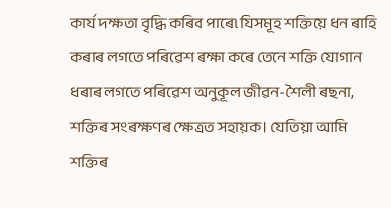কাৰ্য দক্ষতা বৃদ্ধি কৰিব পাৰে৷ যিসমূহ শক্তিয়ে ধন ৰাহি কৰাৰ লগতে পৰিৱেশ ৰক্ষা কৰে তেনে শক্তি যোগান ধৰাৰ লগতে পৰিৱেশ অনুকূল জীৱন-শৈলী ৰছনা, শক্তিৰ সংৰক্ষণৰ ক্ষেত্ৰত সহায়ক। যেতিয়া আমি শক্তিৰ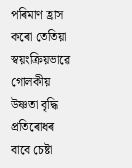পৰিমাণ হ্রাস কৰো তেতিয়া স্বয়ংক্রিয়ভাৱে গোলকীয় উষ্ণতা বৃদ্ধি প্ৰতিৰোধৰ বাবে চেষ্টা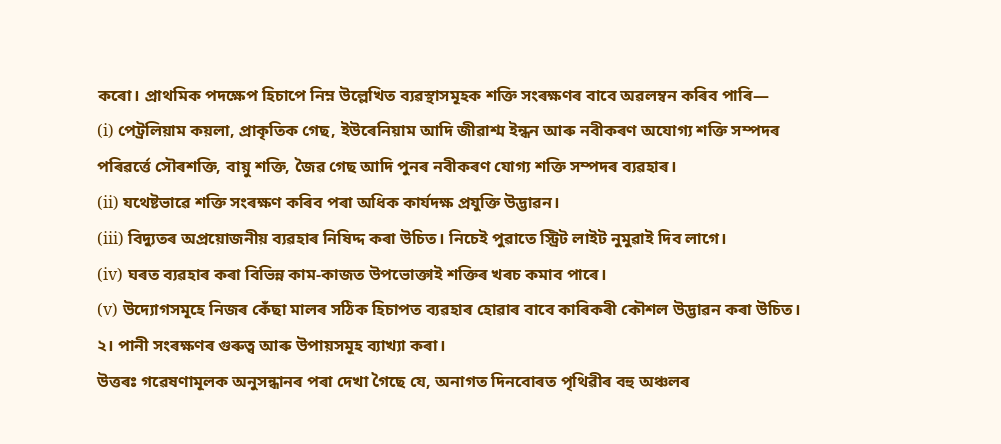কৰো। প্রাথমিক পদক্ষেপ হিচাপে নিম্ন উল্লেখিত ব্যৱস্থাসমূহক শক্তি সংৰক্ষণৰ বাবে অৱলম্বন কৰিব পাৰি—
(i) পেট্রলিয়াম কয়লা, প্রাকৃতিক গেছ, ইউৰেনিয়াম আদি জীৱাশ্ম ইন্ধন আৰু নবীকৰণ অযোগ্য শক্তি সম্পদৰ পৰিৱৰ্ত্তে সৌৰশক্তি, বায়ু শক্তি, জৈৱ গেছ আদি পুনৰ নবীকৰণ যোগ্য শক্তি সম্পদৰ ব্যৱহাৰ।
(ii) যথেষ্টভাৱে শক্তি সংৰক্ষণ কৰিব পৰা অধিক কাৰ্যদক্ষ প্রযুক্তি উদ্ভাৱন।
(iii) বিদ্যুতৰ অপ্ৰয়োজনীয় ব্যৱহাৰ নিষিদ্দ কৰা উচিত। নিচেই পুৱাতে স্ট্রিট লাইট নুমুৱাই দিব লাগে।
(iv) ঘৰত ব্যৱহাৰ কৰা বিভিন্ন কাম-কাজত উপভোক্তাই শক্তিৰ খৰচ কমাব পাৰে।
(v) উদ্যোগসমূহে নিজৰ কেঁছা মালৰ সঠিক হিচাপত ব্যৱহাৰ হোৱাৰ বাবে কাৰিকৰী কৌশল উদ্ভাৱন কৰা উচিত।
২। পানী সংৰক্ষণৰ গুৰুত্ব আৰু উপায়সমূহ ব্যাখ্যা কৰা।
উত্তৰঃ গৱেষণামূলক অনুসন্ধানৰ পৰা দেখা গৈছে যে, অনাগত দিনবোৰত পৃথিৱীৰ বহু অঞ্চলৰ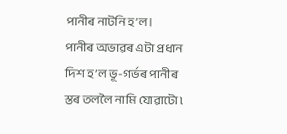পানীৰ নাটনি হ’ল।
পানীৰ অভাৱৰ এটা প্ৰধান দিশ হ’ল ভূ-গৰ্ভৰ পানীৰ স্তৰ তললৈ নামি যোৱাটো ৷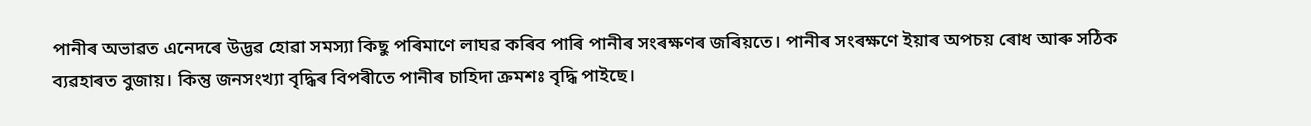পানীৰ অভাৱত এনেদৰে উদ্ভৱ হোৱা সমস্যা কিছু পৰিমাণে লাঘৱ কৰিব পাৰি পানীৰ সংৰক্ষণৰ জৰিয়তে। পানীৰ সংৰক্ষণে ইয়াৰ অপচয় ৰোধ আৰু সঠিক ব্যৱহাৰত বুজায়। কিন্তু জনসংখ্যা বৃদ্ধিৰ বিপৰীতে পানীৰ চাহিদা ক্রমশঃ বৃদ্ধি পাইছে।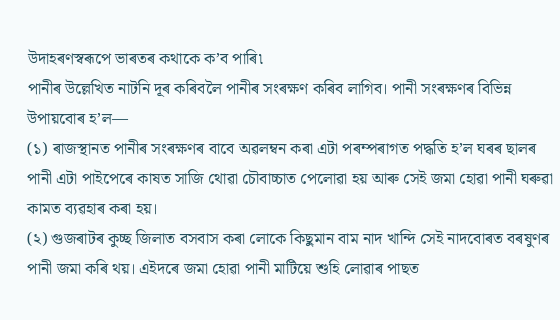উদাহৰণস্বৰূপে ভাৰতৰ কথাকে ক’ব পাৰি৷
পানীৰ উল্লেখিত নাটনি দূৰ কৰিবলৈ পানীৰ সংৰক্ষণ কৰিব লাগিব। পানী সংৰক্ষণৰ বিভিন্ন উপায়বোৰ হ’ল—
(১) ৰাজস্থানত পানীৰ সংৰক্ষণৰ বাবে অৱলম্বন কৰা এটা পৰম্পৰাগত পদ্ধতি হ’ল ঘৰৰ ছালৰ পানী এটা পাইপেৰে কাষত সাজি থোৱা চৌবাচ্চাত পেলোৱা হয় আৰু সেই জমা হোৱা পানী ঘৰুৱা কামত ব্যৱহাৰ কৰা হয়।
(২) গুজৰাটৰ কুচ্ছ জিলাত বসবাস কৰা লোকে কিছুমান বাম নাদ খান্দি সেই নাদবোৰত বৰষুণৰ পানী জমা কৰি থয়। এইদৰে জমা হোৱা পানী মাটিয়ে শুহি লোৱাৰ পাছত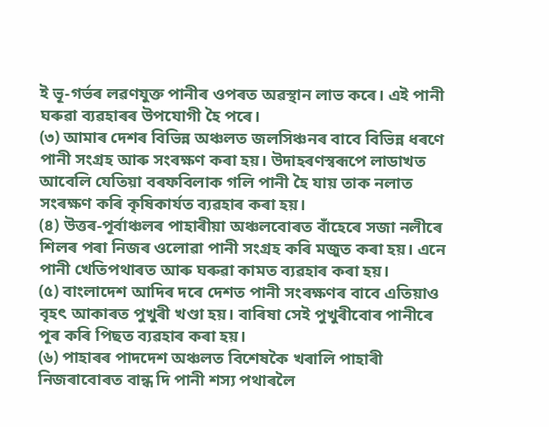ই ভূ-গৰ্ভৰ লৱণযুক্ত পানীৰ ওপৰত অৱস্থান লাভ কৰে। এই পানী ঘৰুৱা ব্যৱহাৰৰ উপযোগী হৈ পৰে।
(৩) আমাৰ দেশৰ বিভিন্ন অঞ্চলত জলসিঞ্চনৰ বাবে বিভিন্ন ধৰণে পানী সংগ্ৰহ আৰু সংৰক্ষণ কৰা হয়। উদাহৰণস্বৰূপে লাডাখত আবেলি যেতিয়া বৰফবিলাক গলি পানী হৈ যায় তাক নলাত সংৰক্ষণ কৰি কৃষিকাৰ্যত ব্যৱহাৰ কৰা হয়।
(৪) উত্তৰ-পূৰ্বাঞ্চলৰ পাহাৰীয়া অঞ্চলবোৰত বাঁহেৰে সজা নলীৰে শিলৰ পৰা নিজৰ ওলোৱা পানী সংগ্ৰহ কৰি মজুত কৰা হয়। এনে পানী খেতিপথাৰত আৰু ঘৰুৱা কামত ব্যৱহাৰ কৰা হয়।
(৫) বাংলাদেশ আদিৰ দৰে দেশত পানী সংৰক্ষণৰ বাবে এতিয়াও বৃহৎ আকাৰত পুখুৰী খণ্ডা হয়। বাৰিষা সেই পুখুৰীবোৰ পানীৰে পূৰ কৰি পিছত ব্যৱহাৰ কৰা হয়।
(৬) পাহাৰৰ পাদদেশ অঞ্চলত বিশেষকৈ খৰালি পাহাৰী নিজৰাবোৰত বান্ধ দি পানী শস্য পথাৰলৈ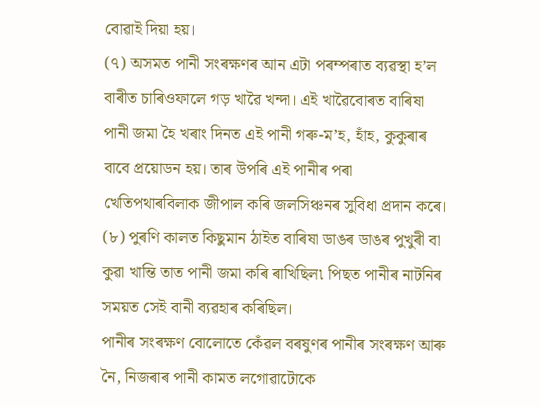বোৱাই দিয়া হয়।
(৭) অসমত পানী সংৰক্ষণৰ আন এটা পৰম্পৰাত ব্যৱস্থা হ’ল বাৰীত চাৰিওফালে গড় খাৱৈ খন্দা। এই খাৱৈবোৰত বাৰিষা পানী জমা হৈ খৰাং দিনত এই পানী গৰু-ম’হ, হাঁহ, কুকুৰাৰ বাবে প্ৰয়োডন হয়। তাৰ উপৰি এই পানীৰ পৰা খেতিপথাৰবিলাক জীপাল কৰি জলসিঞ্চনৰ সুবিধা প্ৰদান কৰে।
(৮) পুৰণি কালত কিছুমান ঠাইত বাৰিষা ডাঙৰ ডাঙৰ পুখুৰী বা কুৱা খান্তি তাত পানী জমা কৰি ৰাখিছিল৷ পিছত পানীৰ নাটনিৰ সময়ত সেই বানী ব্যৱহাৰ কৰিছিল।
পানীৰ সংৰক্ষণ বোলোতে কেঁৱল বৰষুণৰ পানীৰ সংৰক্ষণ আৰু নৈ, নিজৰাৰ পানী কামত লগোৱাটোকে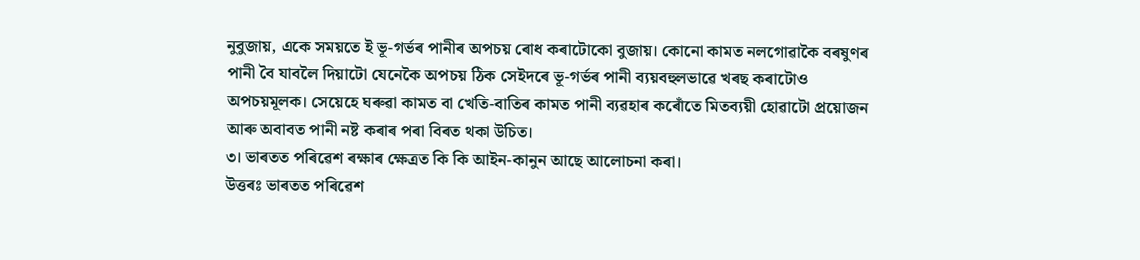নুবুজায়, একে সময়তে ই ভূ-গৰ্ভৰ পানীৰ অপচয় ৰোধ কৰাটোকো বুজায়। কোনো কামত নলগোৱাকৈ বৰষুণৰ পানী বৈ যাবলৈ দিয়াটো যেনেকৈ অপচয় ঠিক সেইদৰে ভূ-গৰ্ভৰ পানী ব্যয়বহুলভাৱে খৰছ কৰাটোও অপচয়মূলক। সেয়েহে ঘৰুৱা কামত বা খেতি-বাতিৰ কামত পানী ব্যৱহাৰ কৰোঁতে মিতব্যয়ী হোৱাটো প্ৰয়োজন আৰু অবাবত পানী নষ্ট কৰাৰ পৰা বিৰত থকা উচিত।
৩। ভাৰতত পৰিৱেশ ৰক্ষাৰ ক্ষেত্ৰত কি কি আইন-কানুন আছে আলোচনা কৰা।
উত্তৰঃ ভাৰতত পৰিৱেশ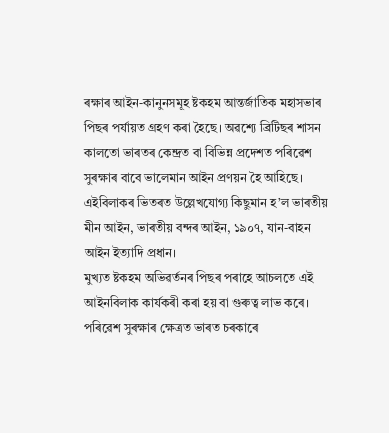ৰক্ষাৰ আইন-কানুনসমূহ ষ্টকহম আন্তর্জাতিক মহাসভাৰ পিছৰ পৰ্যায়ত গ্ৰহণ কৰা হৈছে। অৱশ্যে ব্ৰিটিছৰ শাসন কালতো ভাৰতৰ কেন্দ্ৰত বা বিভিন্ন প্ৰদেশত পৰিৱেশ সুৰক্ষাৰ বাবে ভালেমান আইন প্রণয়ন হৈ আহিছে। এইবিলাকৰ ভিতৰত উল্লেখযোগ্য কিছুমান হ’ল ভাৰতীয় মীন আইন, ভাৰতীয় বন্দৰ আইন, ১৯০৭, যান-বাহন আইন ইত্যাদি প্রধান।
মুখ্যত ষ্টকহম অভিৱৰ্তনৰ পিছৰ পৰাহে আচলতে এই আইনবিলাক কার্যকৰী কৰা হয় বা গুৰুত্ব লাভ কৰে। পৰিৱেশ সুৰক্ষাৰ ক্ষেত্ৰত ভাৰত চৰকাৰে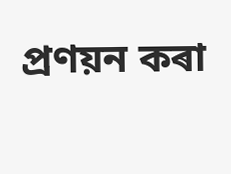প্ৰণয়ন কৰা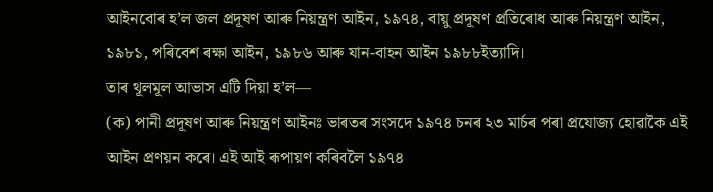আইনবোৰ হ’ল জল প্ৰদূষণ আৰু নিয়ন্ত্রণ আইন, ১৯৭৪, বায়ু প্ৰদূষণ প্ৰতিৰোধ আৰু নিয়ন্ত্ৰণ আইন, ১৯৮১, পৰিবেশ ৰক্ষা আইন, ১৯৮৬ আৰু যান-বাহন আইন ১৯৮৮ইত্যাদি।
তাৰ থূলমূল আভাস এটি দিয়া হ’ল—
(ক) পানী প্ৰদূষণ আৰু নিয়ন্ত্রণ আইনঃ ভাৰতৰ সংসদে ১৯৭৪ চনৰ ২৩ মাৰ্চৰ পৰা প্ৰযোজ্য হোৱাকৈ এই আইন প্রণয়ন কৰে। এই আই ৰূপায়ণ কৰিবলৈ ১৯৭৪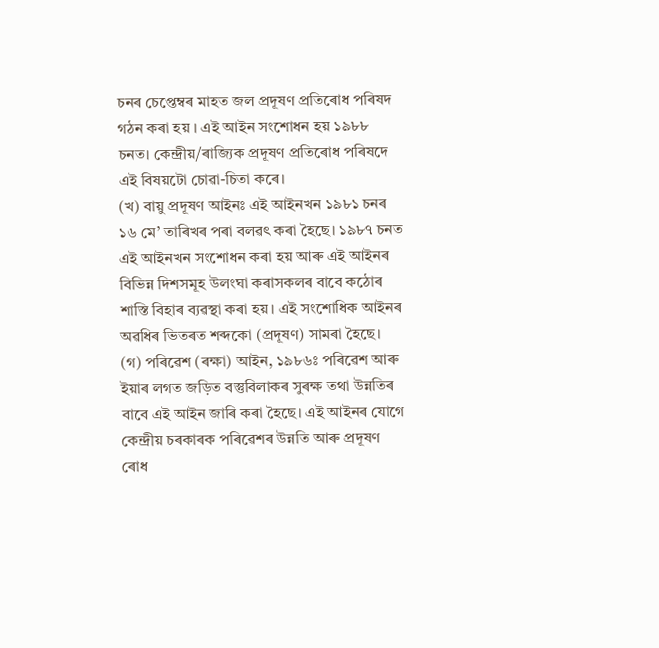চনৰ চেপ্তেম্বৰ মাহত জল প্ৰদূষণ প্ৰতিৰোধ পৰিষদ গঠন কৰা হয় । এই আইন সংশোধন হয় ১৯৮৮ চনত। কেন্দ্ৰীয়/ৰাজ্যিক প্ৰদূষণ প্ৰতিৰোধ পৰিষদে এই বিষয়টো চোৱা-চিতা কৰে।
(খ) বায়ু প্ৰদূষণ আইনঃ এই আইনখন ১৯৮১ চনৰ ১৬ মে’ তাৰিখৰ পৰা বলৱৎ কৰা হৈছে। ১৯৮৭ চনত এই আইনখন সংশোধন কৰা হয় আৰু এই আইনৰ বিভিন্ন দিশসমূহ উলংঘা কৰাসকলৰ বাবে কঠোৰ শাস্তি বিহাৰ ব্যৱস্থা কৰা হয়। এই সংশোধিক আইনৰ অৱধিৰ ভিতৰত শব্দকো (প্ৰদূষণ) সামৰা হৈছে।
(গ) পৰিৱেশ (ৰক্ষা) আইন, ১৯৮৬ঃ পৰিৱেশ আৰু ইয়াৰ লগত জড়িত বস্তুবিলাকৰ সুৰক্ষ তথা উন্নতিৰ বাবে এই আইন জাৰি কৰা হৈছে। এই আইনৰ যোগে কেন্দ্ৰীয় চৰকাৰক পৰিৱেশৰ উন্নতি আৰু প্ৰদূষণ ৰোধ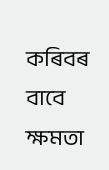কৰিবৰ বাবে ক্ষমতা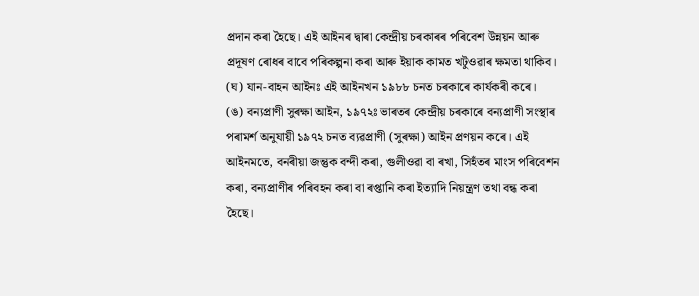প্ৰদান কৰা হৈছে। এই আইনৰ দ্বাৰা কেন্দ্ৰীয় চৰকাৰৰ পৰিবেশ উন্নয়ন আৰু প্ৰদূষণ ৰোধৰ বাবে পৰিকল্পনা কৰা আৰু ইয়াক কামত খটুওৱাৰ ক্ষমতা থাকিব।
(ঘ) যান-বাহন আইনঃ এই আইনখন ১৯৮৮ চনত চৰকাৰে কাৰ্যকৰী কৰে।
(ঙ) বন্যপ্রাণী সুৰক্ষা আইন, ১৯৭২ঃ ভাৰতৰ কেন্দ্ৰীয় চৰকাৰে বন্যপ্ৰাণী সংস্থাৰ পৰামর্শ অনুযায়ী ১৯৭২ চনত ব্যৱপ্ৰাণী (সুৰক্ষা) আইন প্রণয়ন কৰে। এই আইনমতে, বনৰীয়া জন্তুক বন্দী কৰা, গুলীওৱা বা ৰখা, সিহঁতৰ মাংস পৰিবেশন কৰা, বন্যপ্ৰাণীৰ পৰিবহন কৰা বা ৰপ্তানি কৰা ইত্যাদি নিয়ন্ত্রণ তথা বন্ধ কৰা হৈছে।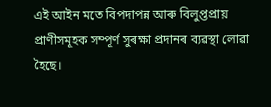এই আইন মতে বিপদাপন্ন আৰু বিলুপ্তপ্রায় প্রাণীসমূহক সম্পূর্ণ সুৰক্ষা প্ৰদানৰ ব্যৱস্থা লোৱা হৈছে।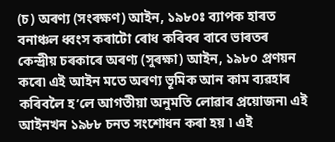(চ) অৰণ্য (সংৰক্ষণ) আইন, ১৯৮০ঃ ব্যাপক হাৰত বনাঞ্চল ধ্বংস কৰাটো ৰোধ কৰিবৰ বাবে ভাৰতৰ কেন্দ্ৰীয় চৰকাৰে অৰণ্য (সুৰক্ষা) আইন, ১৯৮০ প্রণয়ন কৰে৷ এই আইন মতে অৰণ্য ভূমিক আন কাম ব্যৱহাৰ কৰিবলৈ হ’লে আগতীয়া অনুমতি লোৱাৰ প্ৰয়োজন৷ এই আইনখন ১৯৮৮ চনত সংশোধন কৰা হয় ৷ এই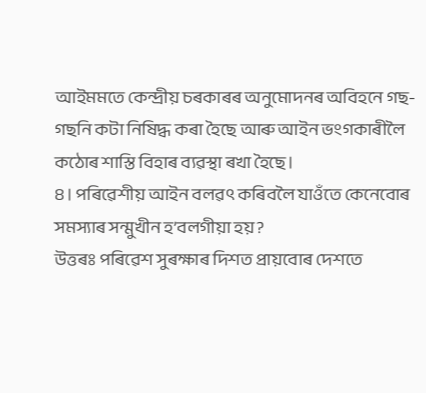আইমমতে কেন্দ্ৰীয় চৰকাৰৰ অনুমোদনৰ অবিহনে গছ-গছনি কটা নিষিদ্ধ কৰা হৈছে আৰু আইন ভংগকাৰীলৈ কঠোৰ শাস্তি বিহাৰ ব্যৱস্থা ৰখা হৈছে।
৪। পৰিৱেশীয় আইন বলৱৎ কৰিবলৈ যাওঁতে কেনেবোৰ সমস্যাৰ সন্মুখীন হ’বলগীয়া হয়?
উত্তৰঃ পৰিৱেশ সুৰক্ষাৰ দিশত প্ৰায়বোৰ দেশতে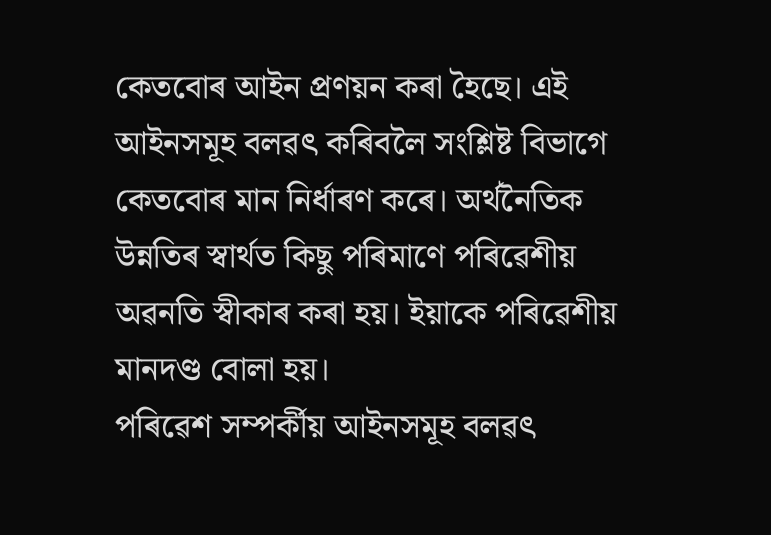কেতবোৰ আইন প্রণয়ন কৰা হৈছে। এই আইনসমূহ বলৱৎ কৰিবলৈ সংশ্লিষ্ট বিভাগে কেতবোৰ মান নিৰ্ধাৰণ কৰে। অৰ্থনৈতিক উন্নতিৰ স্বাৰ্থত কিছু পৰিমাণে পৰিৱেশীয় অৱনতি স্বীকাৰ কৰা হয়। ইয়াকে পৰিৱেশীয় মানদণ্ড বোলা হয়।
পৰিৱেশ সম্পৰ্কীয় আইনসমূহ বলৱৎ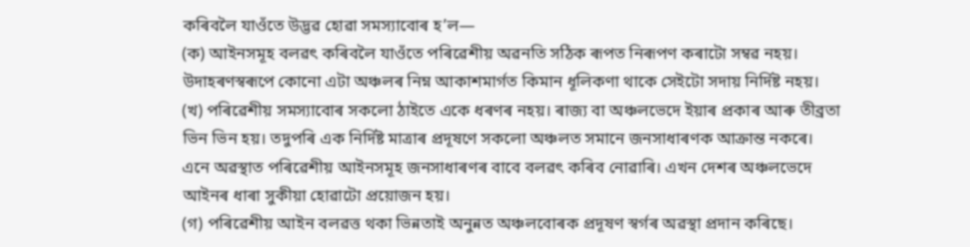কৰিবলৈ যাওঁতে উদ্ভৱ হোৱা সমস্যাবোৰ হ’ল—
(ক) আইনসমূহ বলৱৎ কৰিবলৈ যাওঁতে পৰিৱেশীয় অৱনতি সঠিক ৰূপত নিৰূপণ কৰাটো সম্বৱ নহয়। উদাহৰণস্বৰূপে কোনো এটা অঞ্চলৰ নিম্ন আকাশমার্গত কিমান ধূলিকণা থাকে সেইটো সদায় নির্দিষ্ট নহয়।
(খ) পৰিৱেশীয় সমস্যাবোৰ সকলো ঠাইতে একে ধৰণৰ নহয়। ৰাজ্য বা অঞ্চলভেদে ইয়াৰ প্ৰকাৰ আৰু তীব্রতা ভিন ভিন হয়। তদুপৰি এক নিৰ্দিষ্ট মাত্ৰাৰ প্ৰদূষণে সকলো অঞ্চলত সমানে জনসাধাৰণক আক্রান্ত নকৰে। এনে অৱস্থাত পৰিৱেশীয় আইনসমূহ জনসাধাৰণৰ বাবে বলৱৎ কৰিব নোৱাৰি। এখন দেশৰ অঞ্চলভেদে আইনৰ ধাৰা সুকীয়া হোৱাটো প্ৰয়োজন হয়।
(গ) পৰিৱেশীয় আইন বলৱত্ত থকা ভিন্নতাই অনুন্নত অঞ্চলবোৰক প্ৰদূষণ স্বৰ্গৰ অৱস্থা প্ৰদান কৰিছে।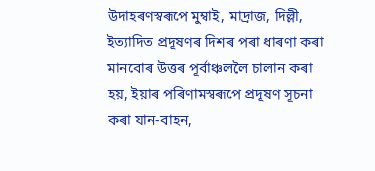উদাহৰণস্বৰূপে মুম্বাই, মাদ্রাজ, দিল্লী, ইত্যাদিত প্ৰদূষণৰ দিশৰ পৰা ধাৰণা কৰা মানবোৰ উত্তৰ পূৰ্বাঞ্চললৈ চালান কৰা হয়, ইয়াৰ পৰিণামস্বৰূপে প্ৰদূষণ সূচনা কৰা যান-বাহন,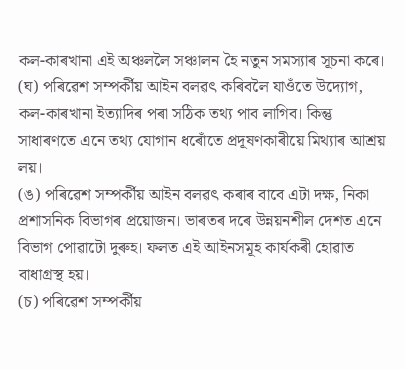কল-কাৰখানা এই অঞ্চললৈ সঞ্চালন হৈ নতুন সমস্যাৰ সূচনা কৰে।
(ঘ) পৰিৱেশ সম্পৰ্কীয় আইন বলৱৎ কৰিবলৈ যাওঁতে উদ্যোগ, কল-কাৰখানা ইত্যাদিৰ পৰা সঠিক তথ্য পাব লাগিব। কিন্তু সাধাৰণতে এনে তথ্য যোগান ধৰোঁতে প্ৰদূষণকাৰীয়ে মিথ্যাৰ আশ্ৰয় লয়।
(ঙ) পৰিৱেশ সম্পৰ্কীয় আইন বলৱৎ কৰাৰ বাবে এটা দক্ষ, নিকা প্রশাসনিক বিভাগৰ প্ৰয়োজন। ভাৰতৰ দৰে উন্নয়নশীল দেশত এনে বিভাগ পোৱাটো দুৰুহ। ফলত এই আইনসমূহ কাৰ্যকৰী হোৱাত বাধাগ্রস্থ হয়।
(চ) পৰিৱেশ সম্পৰ্কীয়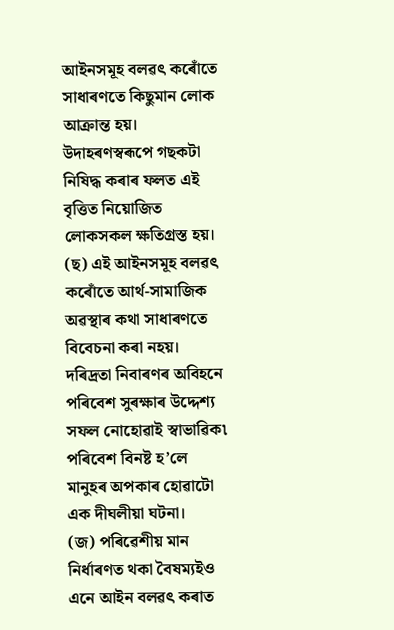আইনসমূহ বলৱৎ কৰোঁতে সাধাৰণতে কিছুমান লোক আক্রান্ত হয়। উদাহৰণস্বৰূপে গছকটা নিষিদ্ধ কৰাৰ ফলত এই বৃত্তিত নিয়োজিত লোকসকল ক্ষতিগ্রস্ত হয়।
(ছ) এই আইনসমূহ বলৱৎ কৰোঁতে আৰ্থ-সামাজিক অৱস্থাৰ কথা সাধাৰণতে বিবেচনা কৰা নহয়। দৰিদ্ৰতা নিবাৰণৰ অবিহনে পৰিবেশ সুৰক্ষাৰ উদ্দেশ্য সফল নোহোৱাই স্বাভাৱিক৷ পৰিবেশ বিনষ্ট হ’লে মানুহৰ অপকাৰ হোৱাটো এক দীঘলীয়া ঘটনা।
(জ) পৰিৱেশীয় মান নিৰ্ধাৰণত থকা বৈষম্যইও এনে আইন বলৱৎ কৰাত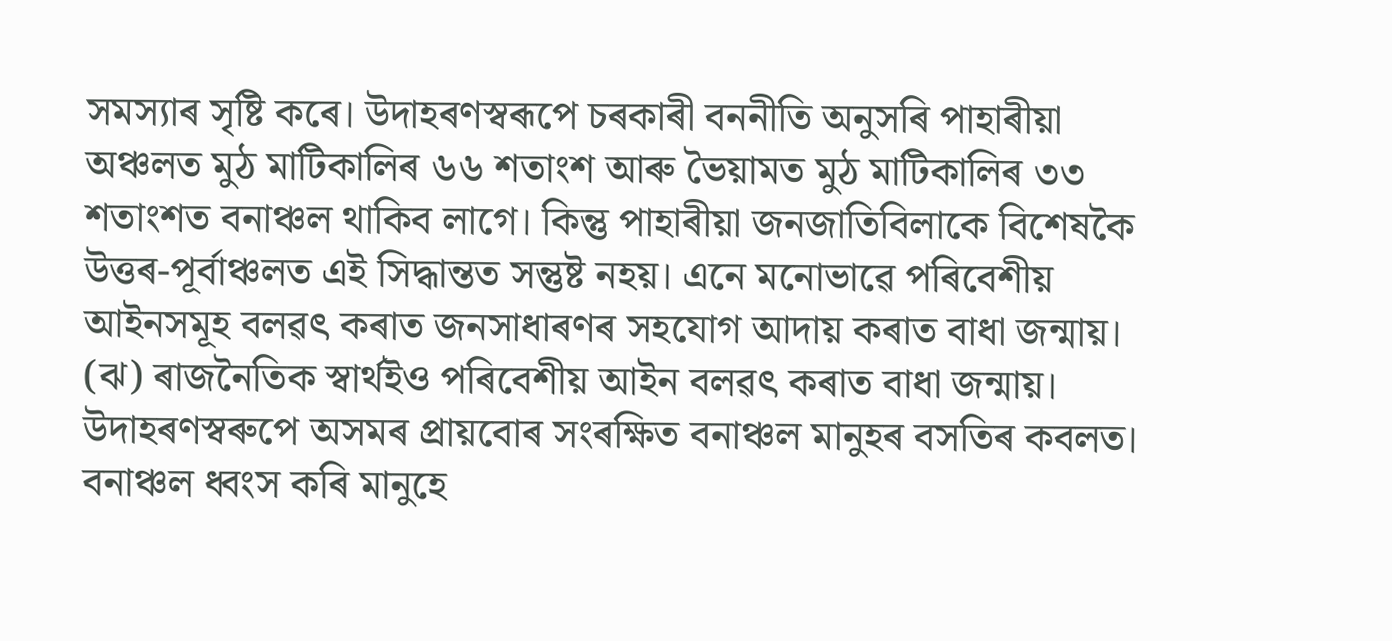সমস্যাৰ সৃষ্টি কৰে। উদাহৰণস্বৰূপে চৰকাৰী বননীতি অনুসৰি পাহাৰীয়া অঞ্চলত মুঠ মাটিকালিৰ ৬৬ শতাংশ আৰু ভৈয়ামত মুঠ মাটিকালিৰ ৩৩ শতাংশত বনাঞ্চল থাকিব লাগে। কিন্তু পাহাৰীয়া জনজাতিবিলাকে বিশেষকৈ উত্তৰ-পূর্বাঞ্চলত এই সিদ্ধান্তত সন্তুষ্ট নহয়। এনে মনোভাৱে পৰিবেশীয় আইনসমূহ বলৱৎ কৰাত জনসাধাৰণৰ সহযোগ আদায় কৰাত বাধা জন্মায়।
(ঝ) ৰাজনৈতিক স্বার্থইও পৰিবেশীয় আইন বলৱৎ কৰাত বাধা জন্মায়। উদাহৰণস্বৰুপে অসমৰ প্ৰায়বোৰ সংৰক্ষিত বনাঞ্চল মানুহৰ বসতিৰ কবলত। বনাঞ্চল ধ্বংস কৰি মানুহে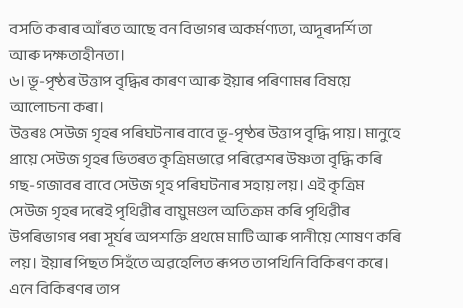বসতি কৰাৰ আঁৰত আছে বন বিভাগৰ অকর্মণ্যতা, অদূৰদৰ্শিতা আৰু দক্ষতাহীনতা।
৬। ভূ-পৃষ্ঠৰ উত্তাপ বৃদ্ধিৰ কাৰণ আৰু ইয়াৰ পৰিণামৰ বিষয়ে আলোচনা কৰা।
উত্তৰঃ সেউজ গৃহৰ পৰিঘটনাৰ বাবে ভূ-পৃষ্ঠৰ উত্তাপ বৃদ্ধি পায়। মানুহে প্ৰায়ে সেউজ গৃহৰ ভিতৰত কৃত্ৰিমভাৱে পৰিৱেশৰ উষ্ণতা বৃদ্ধি কৰি গছ-গজাবৰ বাবে সেউজ গৃহ পৰিঘটনাৰ সহায় লয়। এই কৃত্রিম সেউজ গৃহৰ দৰেই পৃথিৱীৰ বায়ুমণ্ডল অতিক্ৰম কৰি পৃথিৱীৰ উপৰিভাগৰ পৰা সূৰ্যৰ অপশক্তি প্রথমে মাটি আৰু পানীয়ে শোষণ কৰি লয়। ইয়াৰ পিছত সিহঁতে অৱহেলিত ৰূপত তাপখিনি বিকিৰণ কৰে।
এনে বিকিৰণৰ তাপ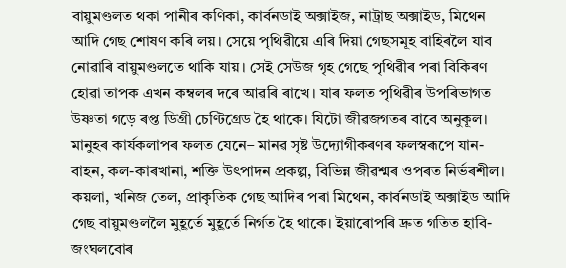বায়ুমণ্ডলত থকা পানীৰ কণিকা, কার্বনডাই অক্সাইজ, নাট্ৰাছ অক্সাইড, মিথেন আদি গেছ শোষণ কৰি লয়। সেয়ে পৃথিৱীয়ে এৰি দিয়া গেছসমূহ বাহিৰলৈ যাব নোৱাৰি বায়ুমণ্ডলতে থাকি যায়। সেই সেউজ গৃহ গেছে পৃথিৱীৰ পৰা বিকিৰণ হোৱা তাপক এখন কম্বলৰ দৰে আৱৰি ৰাখে। যাৰ ফলত পৃথিৱীৰ উপৰিভাগত উষ্ণতা গড়ে ৰপ্ত ডিগ্ৰী চেণ্টিগ্ৰেড হৈ থাকে। যিটো জীৱজগতৰ বাবে অনুকূল।
মানুহৰ কাৰ্যকলাপৰ ফলত যেনে– মানৱ সৃষ্ট উদ্যোগীকৰণৰ ফলস্বৰূপে যান-বাহন, কল-কাৰখানা, শক্তি উৎপাদন প্রকল্প, বিভিন্ন জীৱশ্মৰ ওপৰত নিৰ্ভৰশীল। কয়লা, খনিজ তেল, প্রাকৃতিক গেছ আদিৰ পৰা মিথেন, কার্বনডাই অক্সাইড আদি গেছ বায়ুমণ্ডললৈ মুহূর্তে মুহূর্তে নিৰ্গত হৈ থাকে। ইয়াৰোপৰি দ্ৰুত গতিত হাবি-জংঘলবোৰ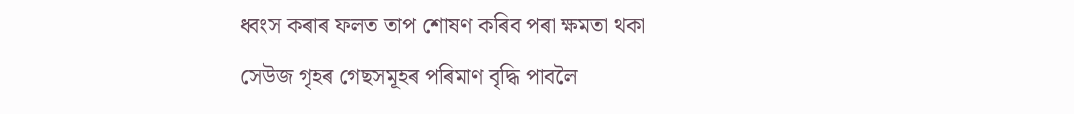ধ্বংস কৰাৰ ফলত তাপ শোষণ কৰিব পৰা ক্ষমতা থকা সেউজ গৃহৰ গেছসমূহৰ পৰিমাণ বৃদ্ধি পাবলৈ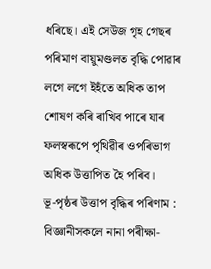ধৰিছে। এই সেউজ গৃহ গেছৰ পৰিমাণ বায়ুমণ্ডলত বৃদ্ধি পোৱাৰ লগে লগে ইহঁতে অধিক তাপ শোষণ কৰি ৰাখিব পাৰে যাৰ ফলস্বৰূপে পৃথিৱীৰ ওপৰিভাগ অধিক উত্তাপিত হৈ পৰিব।
ভূ-পৃষ্ঠৰ উত্তাপ বৃদ্ধিৰ পৰিণাম : বিজ্ঞানীসকলে নানা পৰীক্ষা-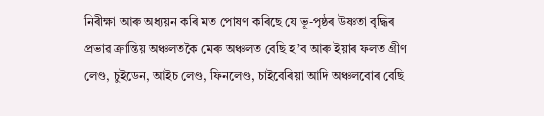নিৰীক্ষা আৰু অধ্যয়ন কৰি মত পোষণ কৰিছে যে ভূ-পৃষ্ঠৰ উষ্ণতা বৃদ্ধিৰ প্ৰভাৱ ক্ৰান্তিয় অঞ্চলতকৈ মেৰু অঞ্চলত বেছি হ’ব আৰু ইয়াৰ ফলত গ্ৰীণ লেণ্ড, চুইডেন, আইচ লেণ্ড, ফিনলেণ্ড, চাইবেৰিয়া আদি অঞ্চলবোৰ বেছি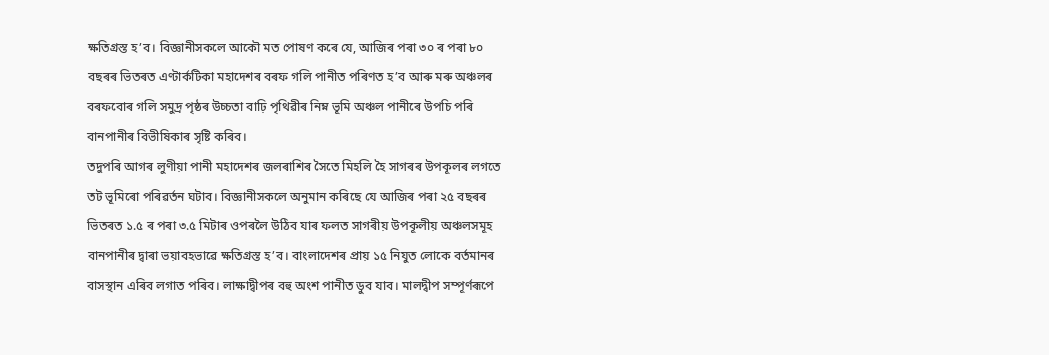ক্ষতিগ্রস্ত হ’ব। বিজ্ঞানীসকলে আকৌ মত পোষণ কৰে যে, আজিৰ পৰা ৩০ ৰ পৰা ৮০ বছৰৰ ভিতৰত এণ্টার্কটিকা মহাদেশৰ বৰফ গলি পানীত পৰিণত হ’ব আৰু মৰু অঞ্চলৰ বৰফবোৰ গলি সমুদ্র পৃষ্ঠৰ উচ্চতা বাঢ়ি পৃথিৱীৰ নিম্ন ভূমি অঞ্চল পানীৰে উপচি পৰি বানপানীৰ বিভীষিকাৰ সৃষ্টি কৰিব।
তদুপৰি আগৰ লুণীয়া পানী মহাদেশৰ জলৰাশিৰ সৈতে মিহলি হৈ সাগৰৰ উপকূলৰ লগতে তট ভূমিৰো পৰিৱৰ্তন ঘটাব। বিজ্ঞানীসকলে অনুমান কৰিছে যে আজিৰ পৰা ২৫ বছৰৰ ভিতৰত ১.৫ ৰ পৰা ৩.৫ মিটাৰ ওপৰলৈ উঠিব যাৰ ফলত সাগৰীয় উপকূলীয় অঞ্চলসমূহ বানপানীৰ দ্বাৰা ভয়াবহভাৱে ক্ষতিগ্রস্ত হ’ব। বাংলাদেশৰ প্ৰায় ১৫ নিযুত লোকে বৰ্তমানৰ বাসস্থান এৰিব লগাত পৰিব। লাক্ষাদ্বীপৰ বহু অংশ পানীত ডুব যাব। মালদ্বীপ সম্পূৰ্ণৰূপে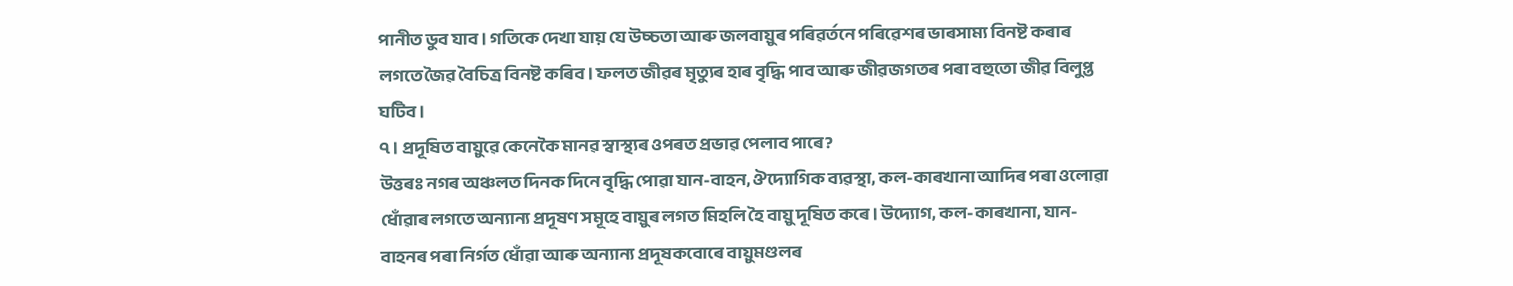পানীত ডুব যাব। গতিকে দেখা যায় যে উচ্চতা আৰু জলবায়ুৰ পৰিৱৰ্তনে পৰিৱেশৰ ভাৰসাম্য বিনষ্ট কৰাৰ লগতে জৈৱ বৈচিত্ৰ বিনষ্ট কৰিব। ফলত জীৱৰ মৃত্যুৰ হাৰ বৃদ্ধি পাব আৰু জীৱজগতৰ পৰা বহুতো জীৱ বিলুপ্ত ঘটিব।
৭। প্ৰদূষিত বায়ুৱে কেনেকৈ মানৱ স্বাস্থ্যৰ ওপৰত প্ৰভাৱ পেলাব পাৰে?
উত্তৰঃ নগৰ অঞ্চলত দিনক দিনে বৃদ্ধি পোৱা যান-বাহন, ঔদ্যোগিক ব্যৱস্থা, কল-কাৰখানা আদিৰ পৰা ওলোৱা ধোঁৱাৰ লগতে অন্যান্য প্ৰদূষণ সমূহে বায়ুৰ লগত মিহলি হৈ বায়ু দূষিত কৰে। উদ্যোগ, কল-কাৰখানা, যান-বাহনৰ পৰা নিৰ্গত ধোঁৱা আৰু অন্যান্য প্ৰদূষকবোৰে বায়ুমণ্ডলৰ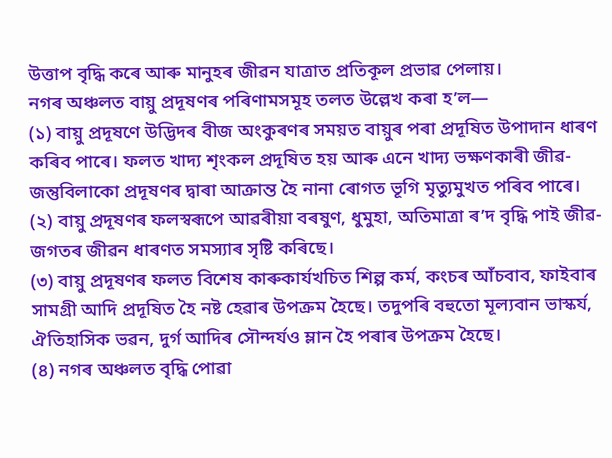উত্তাপ বৃদ্ধি কৰে আৰু মানুহৰ জীৱন যাত্ৰাত প্ৰতিকূল প্ৰভাৱ পেলায়।
নগৰ অঞ্চলত বায়ু প্ৰদূষণৰ পৰিণামসমূহ তলত উল্লেখ কৰা হ’ল—
(১) বায়ু প্ৰদূষণে উদ্ভিদৰ বীজ অংকুৰণৰ সময়ত বায়ুৰ পৰা প্ৰদূষিত উপাদান ধাৰণ কৰিব পাৰে। ফলত খাদ্য শৃংকল প্ৰদূষিত হয় আৰু এনে খাদ্য ভক্ষণকাৰী জীৱ-জন্তুবিলাকো প্ৰদূষণৰ দ্বাৰা আক্ৰান্ত হৈ নানা ৰোগত ভূগি মৃত্যুমুখত পৰিব পাৰে।
(২) বায়ু প্ৰদূষণৰ ফলস্বৰূপে আৱৰীয়া বৰষুণ, ধুমুহা, অতিমাত্ৰা ৰ’দ বৃদ্ধি পাই জীৱ-জগতৰ জীৱন ধাৰণত সমস্যাৰ সৃষ্টি কৰিছে।
(৩) বায়ু প্ৰদূষণৰ ফলত বিশেষ কাৰুকার্যখচিত শিল্প কৰ্ম, কংচৰ আঁচবাব, ফাইবাৰ সামগ্ৰী আদি প্ৰদূষিত হৈ নষ্ট হেৱাৰ উপক্ৰম হৈছে। তদুপৰি বহুতো মূল্যবান ভাস্কর্য, ঐতিহাসিক ভৱন, দুৰ্গ আদিৰ সৌন্দৰ্যও ম্লান হৈ পৰাৰ উপক্ৰম হৈছে।
(৪) নগৰ অঞ্চলত বৃদ্ধি পোৱা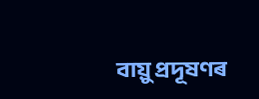বায়ু প্ৰদূষণৰ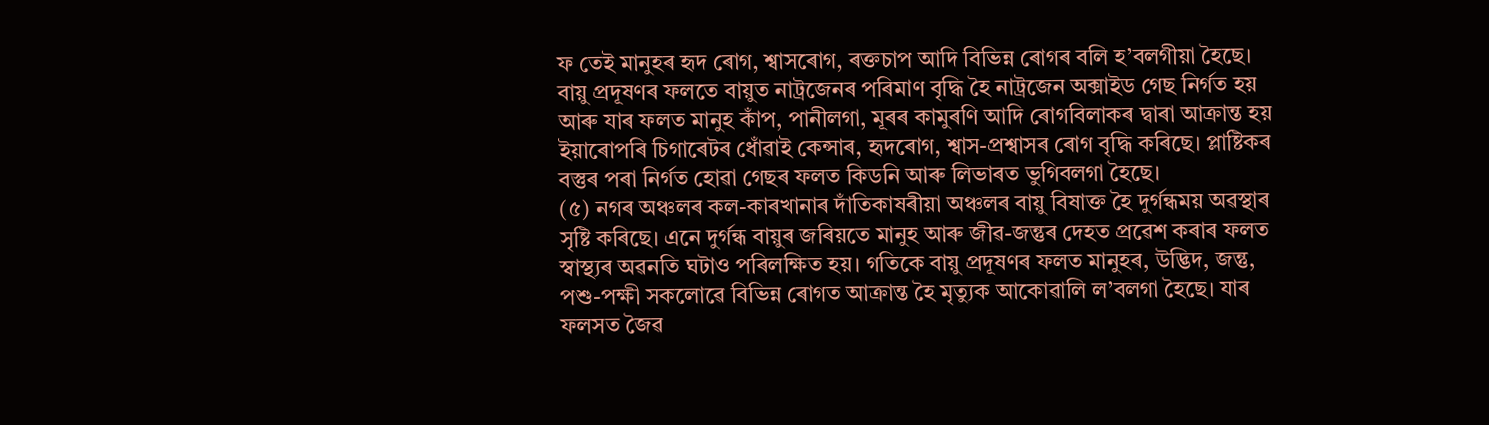ফ তেই মানুহৰ হৃদ ৰোগ, শ্বাসৰোগ, ৰক্তচাপ আদি বিভিন্ন ৰোগৰ বলি হ’বলগীয়া হৈছে। বায়ু প্ৰদূষণৰ ফলতে বায়ুত নাট্ৰজেনৰ পৰিমাণ বৃদ্ধি হৈ নাট্ৰজেন অক্সাইড গেছ নির্গত হয় আৰু যাৰ ফলত মানুহ কাঁপ, পানীলগা, মূৰৰ কামুৰণি আদি ৰোগবিলাকৰ দ্বাৰা আক্রান্ত হয় ইয়াৰোপৰি চিগাৰেটৰ ধোঁৱাই কেন্সাৰ, হৃদৰোগ, শ্বাস-প্রশ্বাসৰ ৰোগ বৃদ্ধি কৰিছে। প্লাষ্টিকৰ বস্তুৰ পৰা নিৰ্গত হোৱা গেছৰ ফলত কিডনি আৰু লিভাৰত ভুগিবলগা হৈছে।
(৫) নগৰ অঞ্চলৰ কল-কাৰখানাৰ দাঁতিকাষৰীয়া অঞ্চলৰ বায়ু বিষাক্ত হৈ দুৰ্গন্ধময় অৱস্থাৰ সৃষ্টি কৰিছে। এনে দুৰ্গন্ধ বায়ুৰ জৰিয়তে মানুহ আৰু জীৱ-জন্তুৰ দেহত প্ৰৱেশ কৰাৰ ফলত স্বাস্থ্যৰ অৱনতি ঘটাও পৰিলক্ষিত হয়। গতিকে বায়ু প্ৰদূষণৰ ফলত মানুহৰ, উদ্ভিদ, জন্তু, পশু-পক্ষী সকলোৱে বিভিন্ন ৰোগত আক্ৰান্ত হৈ মৃত্যুক আকোৱালি ল’বলগা হৈছে। যাৰ ফলসত জৈৱ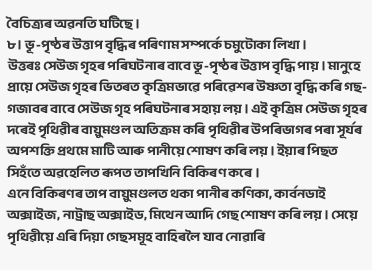বৈচিত্ৰ্যৰ অৱনতি ঘটিছে।
৮। ভূ-পৃষ্ঠৰ উত্তাপ বৃদ্ধিৰ পৰিণাম সম্পর্কে চমুটোকা লিখা।
উত্তৰঃ সেউজ গৃহৰ পৰিঘটনাৰ বাবে ভূ-পৃষ্ঠৰ উত্তাপ বৃদ্ধি পায়। মানুহে প্ৰায়ে সেউজ গৃহৰ ভিতৰত কৃত্ৰিমভাৱে পৰিৱেশৰ উষ্ণতা বৃদ্ধি কৰি গছ-গজাবৰ বাবে সেউজ গৃহ পৰিঘটনাৰ সহায় লয়। এই কৃত্রিম সেউজ গৃহৰ দৰেই পৃথিৱীৰ বায়ুমণ্ডল অতিক্ৰম কৰি পৃথিৱীৰ উপৰিভাগৰ পৰা সূৰ্যৰ অপশক্তি প্রথমে মাটি আৰু পানীয়ে শোষণ কৰি লয়। ইয়াৰ পিছত সিহঁতে অৱহেলিত ৰূপত তাপখিনি বিকিৰণ কৰে।
এনে বিকিৰণৰ তাপ বায়ুমণ্ডলত থকা পানীৰ কণিকা, কার্বনডাই অক্সাইজ, নাট্রাছ অক্সাইড, মিথেন আদি গেছ শোষণ কৰি লয়। সেয়ে পৃথিৱীয়ে এৰি দিয়া গেছসমূহ বাহিৰলৈ যাব নোৱাৰি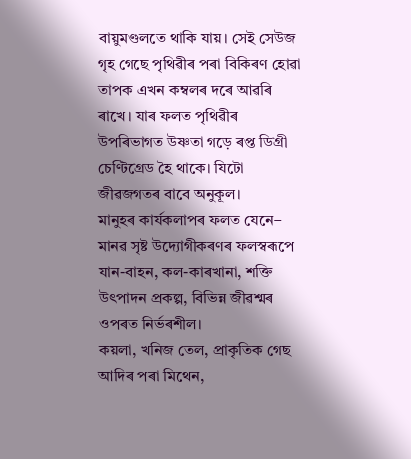বায়ুমণ্ডলতে থাকি যায়। সেই সেউজ গৃহ গেছে পৃথিৱীৰ পৰা বিকিৰণ হোৱা তাপক এখন কম্বলৰ দৰে আৱৰি ৰাখে। যাৰ ফলত পৃথিৱীৰ উপৰিভাগত উষ্ণতা গড়ে ৰপ্ত ডিগ্ৰী চেণ্টিগ্ৰেড হৈ থাকে। যিটো জীৱজগতৰ বাবে অনুকূল।
মানুহৰ কাৰ্যকলাপৰ ফলত যেনে– মানৱ সৃষ্ট উদ্যোগীকৰণৰ ফলস্বৰূপে যান-বাহন, কল-কাৰখানা, শক্তি উৎপাদন প্রকল্প, বিভিন্ন জীৱশ্মৰ ওপৰত নিৰ্ভৰশীল।
কয়লা, খনিজ তেল, প্রাকৃতিক গেছ আদিৰ পৰা মিথেন,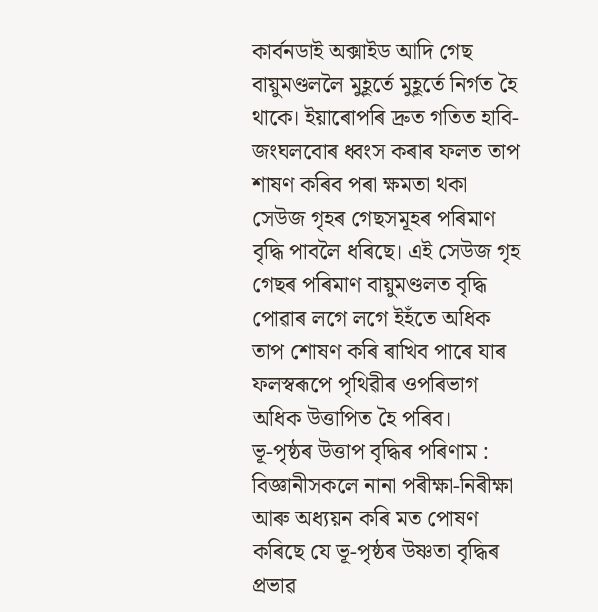কার্বনডাই অক্সাইড আদি গেছ বায়ুমণ্ডললৈ মুহূর্তে মুহূর্তে নিৰ্গত হৈ থাকে। ইয়াৰোপৰি দ্রুত গতিত হাবি-জংঘলবোৰ ধ্বংস কৰাৰ ফলত তাপ শাষণ কৰিব পৰা ক্ষমতা থকা সেউজ গৃহৰ গেছসমূহৰ পৰিমাণ বৃদ্ধি পাবলৈ ধৰিছে। এই সেউজ গৃহ গেছৰ পৰিমাণ বায়ুমণ্ডলত বৃদ্ধি পোৱাৰ লগে লগে ইহঁতে অধিক তাপ শোষণ কৰি ৰাখিব পাৰে যাৰ ফলস্বৰূপে পৃথিৱীৰ ওপৰিভাগ অধিক উত্তাপিত হৈ পৰিব।
ভূ-পৃষ্ঠৰ উত্তাপ বৃদ্ধিৰ পৰিণাম : বিজ্ঞানীসকলে নানা পৰীক্ষা-নিৰীক্ষা আৰু অধ্যয়ন কৰি মত পোষণ কৰিছে যে ভূ-পৃষ্ঠৰ উষ্ণতা বৃদ্ধিৰ প্ৰভাৱ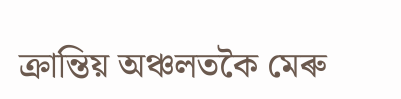ক্ৰান্তিয় অঞ্চলতকৈ মেৰু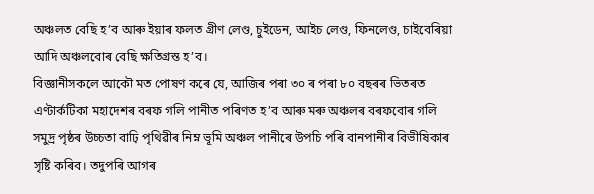অঞ্চলত বেছি হ’ব আৰু ইয়াৰ ফলত গ্ৰীণ লেণ্ড, চুইডেন, আইচ লেণ্ড, ফিনলেণ্ড, চাইবেৰিয়া আদি অঞ্চলবোৰ বেছি ক্ষতিগ্রস্ত হ’ব।
বিজ্ঞানীসকলে আকৌ মত পোষণ কৰে যে, আজিৰ পৰা ৩০ ৰ পৰা ৮০ বছৰৰ ভিতৰত এণ্টার্কটিকা মহাদেশৰ বৰফ গলি পানীত পৰিণত হ’ব আৰু মৰু অঞ্চলৰ বৰফবোৰ গলি সমুদ্র পৃষ্ঠৰ উচ্চতা বাঢ়ি পৃথিৱীৰ নিম্ন ভূমি অঞ্চল পানীৰে উপচি পৰি বানপানীৰ বিভীষিকাৰ সৃষ্টি কৰিব। তদুপৰি আগৰ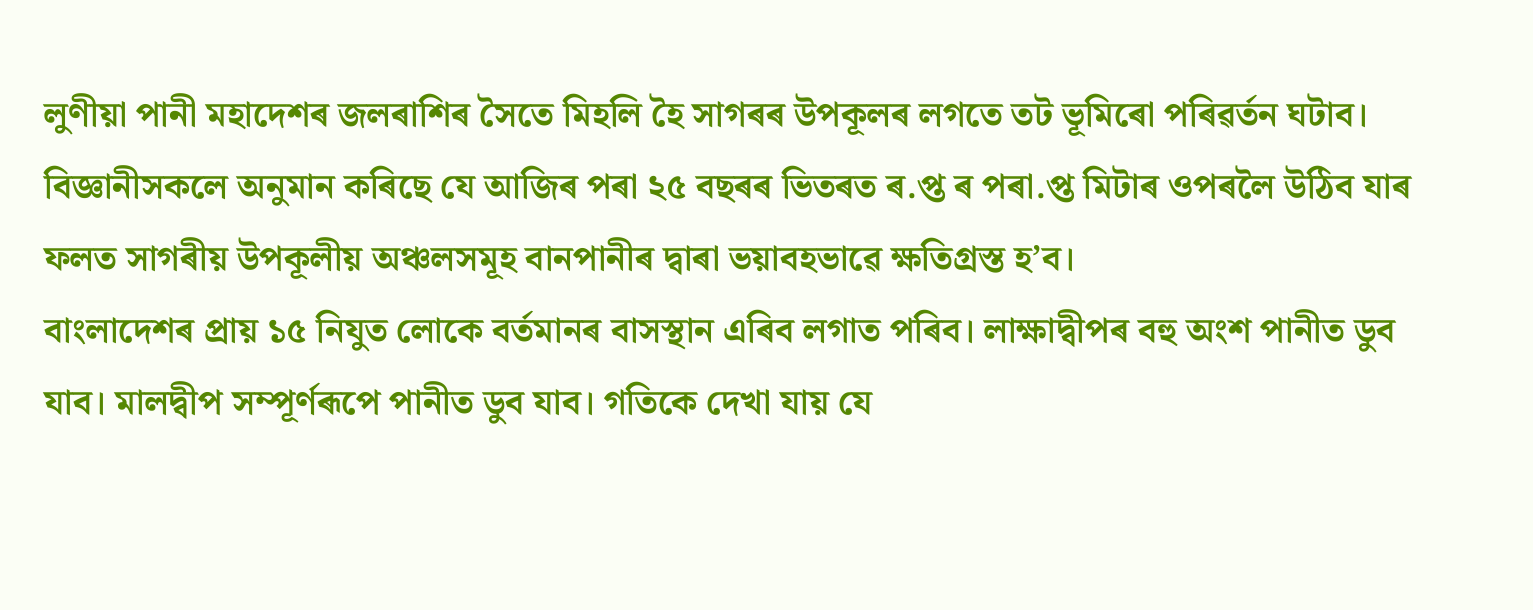লুণীয়া পানী মহাদেশৰ জলৰাশিৰ সৈতে মিহলি হৈ সাগৰৰ উপকূলৰ লগতে তট ভূমিৰো পৰিৱৰ্তন ঘটাব। বিজ্ঞানীসকলে অনুমান কৰিছে যে আজিৰ পৰা ২৫ বছৰৰ ভিতৰত ৰ.প্ত ৰ পৰা.প্ত মিটাৰ ওপৰলৈ উঠিব যাৰ ফলত সাগৰীয় উপকূলীয় অঞ্চলসমূহ বানপানীৰ দ্বাৰা ভয়াবহভাৱে ক্ষতিগ্রস্ত হ’ব।
বাংলাদেশৰ প্ৰায় ১৫ নিযুত লোকে বৰ্তমানৰ বাসস্থান এৰিব লগাত পৰিব। লাক্ষাদ্বীপৰ বহু অংশ পানীত ডুব যাব। মালদ্বীপ সম্পূৰ্ণৰূপে পানীত ডুব যাব। গতিকে দেখা যায় যে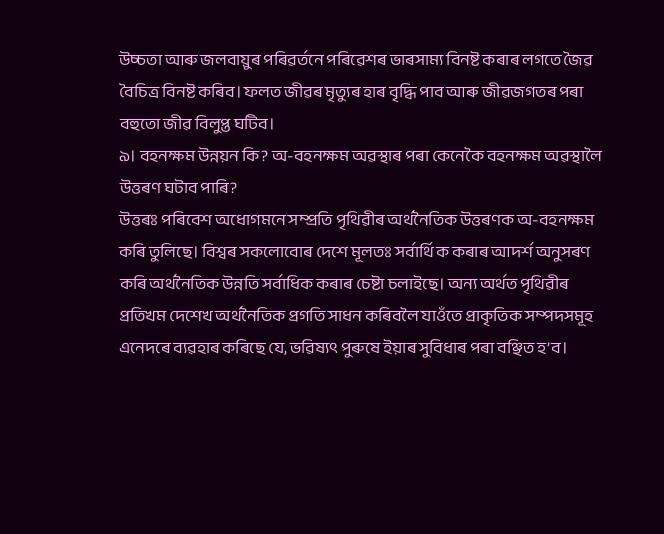উচ্চতা আৰু জলবায়ুৰ পৰিৱৰ্তনে পৰিৱেশৰ ভাৰসাম্য বিনষ্ট কৰাৰ লগতে জৈৱ বৈচিত্ৰ বিনষ্ট কৰিব। ফলত জীৱৰ মৃত্যুৰ হাৰ বৃদ্ধি পাব আৰু জীৱজগতৰ পৰা বহুতো জীৱ বিলুপ্ত ঘটিব।
৯। বহনক্ষম উন্নয়ন কি? অ-বহনক্ষম অৱস্থাৰ পৰা কেনেকৈ বহনক্ষম অৱস্থালৈ উত্তৰণ ঘটাব পাৰি?
উত্তৰঃ পৰিবেশ অধোগমনে সম্প্ৰতি পৃথিৱীৰ অৰ্থনৈতিক উত্তৰণক অ-বহনক্ষম কৰি তুলিছে। বিশ্বৰ সকলোবোৰ দেশে মূলতঃ সৰ্বাৰ্থিক কৰাৰ আদৰ্শ অনুসৰণ কৰি অর্থনৈতিক উন্নতি সৰ্বাধিক কৰাৰ চেষ্টা চলাইছে। অন্য অৰ্থত পৃথিৱীৰ প্ৰতিখম দেশেখ অর্থনৈতিক প্রগতি সাধন কৰিবলৈ যাওঁতে প্রাকৃতিক সম্পদসমূহ এনেদৰে ব্যৱহাৰ কৰিছে যে, ভৱিষ্যৎ পুৰুষে ইয়াৰ সুবিধাৰ পৰা বঞ্ছিত হ’ব।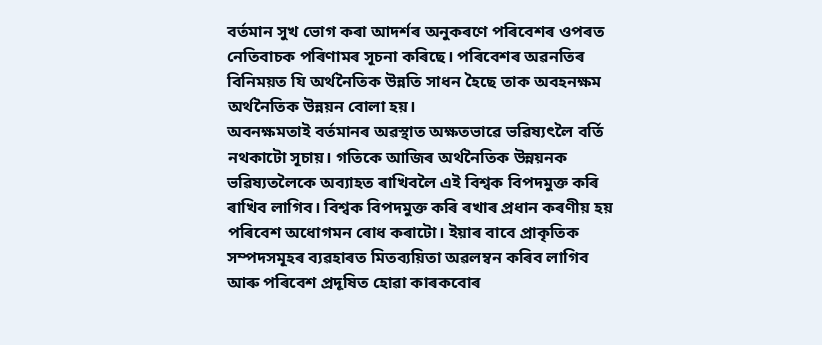বর্তমান সুখ ভোগ কৰা আদৰ্শৰ অনুকৰণে পৰিবেশৰ ওপৰত নেতিবাচক পৰিণামৰ সূচনা কৰিছে। পৰিবেশৰ অৱনতিৰ বিনিময়ত যি অর্থনৈতিক উন্নতি সাধন হৈছে তাক অবহনক্ষম অর্থনৈতিক উন্নয়ন বোলা হয়।
অবনক্ষমতাই বৰ্তমানৰ অৱস্থাত অক্ষতভাৱে ভৱিষ্যৎলৈ বৰ্তি নথকাটো সূচায়। গতিকে আজিৰ অৰ্থনৈতিক উন্নয়নক ভৱিষ্যতলৈকে অব্যাহত ৰাখিবলৈ এই বিশ্বক বিপদমুক্ত কৰি ৰাখিব লাগিব। বিশ্বক বিপদমুক্ত কৰি ৰখাৰ প্ৰধান কৰণীয় হয় পৰিবেশ অধোগমন ৰোধ কৰাটো। ইয়াৰ বাবে প্ৰাকৃতিক সম্পদসমূহৰ ব্যৱহাৰত মিতব্যয়িতা অৱলম্বন কৰিব লাগিব আৰু পৰিবেশ প্ৰদূষিত হোৱা কাৰকবোৰ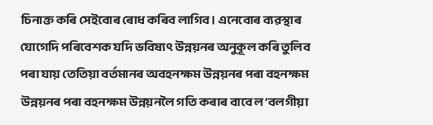চিনাক্ত কৰি সেইবোৰ ৰোধ কৰিব লাগিব। এনেবোৰ ব্যৱস্থাৰ যোগেদি পৰিবেশক যদি ভবিষ্যৎ উন্নয়নৰ অনুকূল কৰি তুলিব পৰা যায় তেতিয়া বৰ্তমানৰ অবহনক্ষম উন্নয়নৰ পৰা বহনক্ষম উন্নয়নৰ পৰা বহনক্ষম উন্নয়নলৈ গতি কৰাৰ বাবে ল’বলগীয়া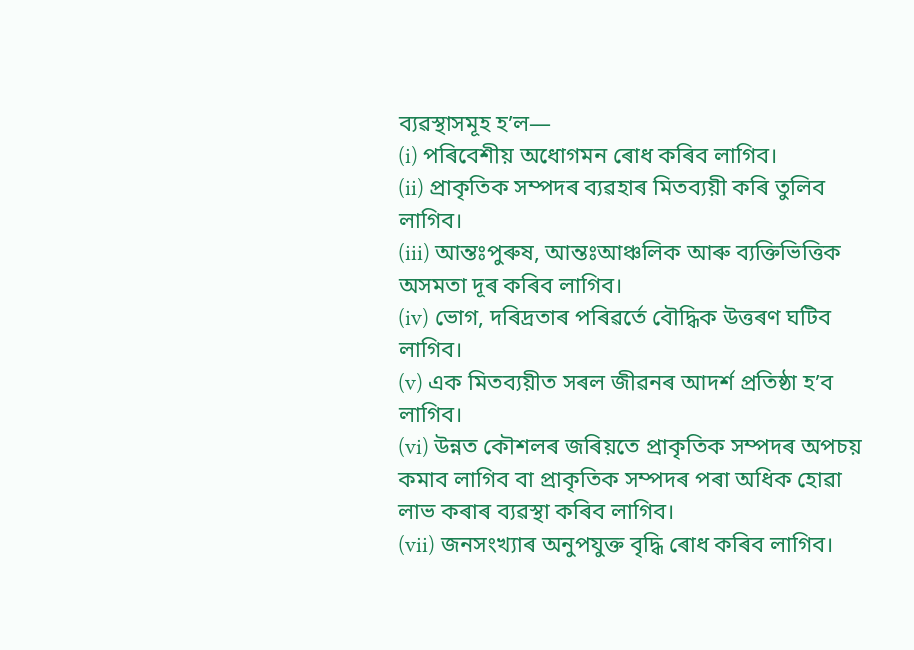ব্যৱস্থাসমূহ হ’ল—
(i) পৰিবেশীয় অধোগমন ৰোধ কৰিব লাগিব।
(ii) প্রাকৃতিক সম্পদৰ ব্যৱহাৰ মিতব্যয়ী কৰি তুলিব লাগিব।
(iii) আন্তঃপুৰুষ, আন্তঃআঞ্চলিক আৰু ব্যক্তিভিত্তিক অসমতা দূৰ কৰিব লাগিব।
(iv) ভোগ, দৰিদ্ৰতাৰ পৰিৱৰ্তে বৌদ্ধিক উত্তৰণ ঘটিব লাগিব।
(v) এক মিতব্যয়ীত সৰল জীৱনৰ আদৰ্শ প্রতিষ্ঠা হ’ব লাগিব।
(vi) উন্নত কৌশলৰ জৰিয়তে প্রাকৃতিক সম্পদৰ অপচয় কমাব লাগিব বা প্রাকৃতিক সম্পদৰ পৰা অধিক হোৱা লাভ কৰাৰ ব্যৱস্থা কৰিব লাগিব।
(vii) জনসংখ্যাৰ অনুপযুক্ত বৃদ্ধি ৰোধ কৰিব লাগিব।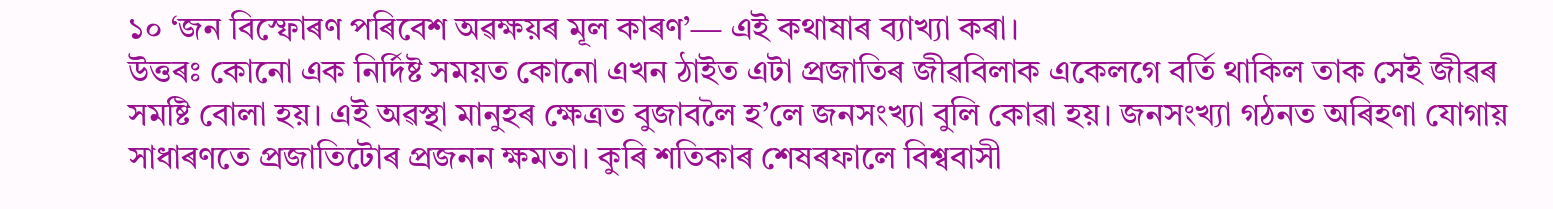১০ ‘জন বিস্ফোৰণ পৰিবেশ অৱক্ষয়ৰ মূল কাৰণ’— এই কথাষাৰ ব্যাখ্যা কৰা।
উত্তৰঃ কোনো এক নির্দিষ্ট সময়ত কোনো এখন ঠাইত এটা প্ৰজাতিৰ জীৱবিলাক একেলগে বৰ্তি থাকিল তাক সেই জীৱৰ সমষ্টি বোলা হয়। এই অৱস্থা মানুহৰ ক্ষেত্ৰত বুজাবলৈ হ’লে জনসংখ্যা বুলি কোৱা হয়। জনসংখ্যা গঠনত অৰিহণা যোগায় সাধাৰণতে প্ৰজাতিটোৰ প্ৰজনন ক্ষমতা। কুৰি শতিকাৰ শেষৰফালে বিশ্ববাসী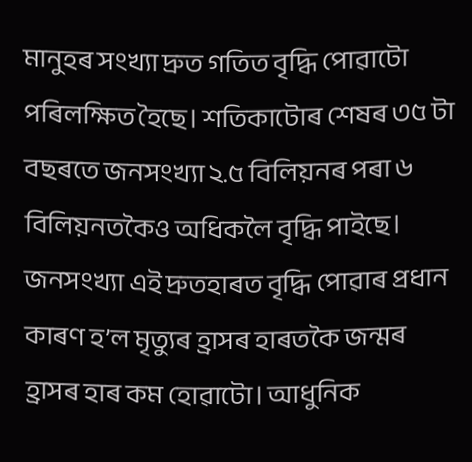মানুহৰ সংখ্যা দ্রুত গতিত বৃদ্ধি পোৱাটো পৰিলক্ষিত হৈছে। শতিকাটোৰ শেষৰ ৩৫ টা বছৰতে জনসংখ্যা ২.৫ বিলিয়নৰ পৰা ৬ বিলিয়নতকৈও অধিকলৈ বৃদ্ধি পাইছে।
জনসংখ্যা এই দ্ৰুতহাৰত বৃদ্ধি পোৱাৰ প্ৰধান কাৰণ হ’ল মৃত্যুৰ হ্ৰাসৰ হাৰতকৈ জন্মৰ হ্ৰাসৰ হাৰ কম হোৱাটো। আধুনিক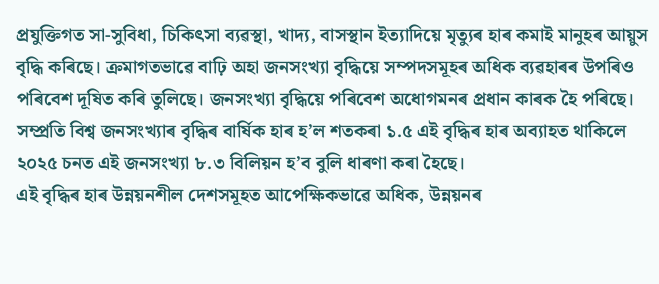প্রযুক্তিগত সা-সুবিধা, চিকিৎসা ব্যৱস্থা, খাদ্য, বাসস্থান ইত্যাদিয়ে মৃত্যুৰ হাৰ কমাই মানুহৰ আয়ুস বৃদ্ধি কৰিছে। ক্রমাগতভাৱে বাঢ়ি অহা জনসংখ্যা বৃদ্ধিয়ে সম্পদসমূহৰ অধিক ব্যৱহাৰৰ উপৰিও পৰিবেশ দূষিত কৰি তুলিছে। জনসংখ্যা বৃদ্ধিয়ে পৰিবেশ অধোগমনৰ প্ৰধান কাৰক হৈ পৰিছে। সম্প্রতি বিশ্ব জনসংখ্যাৰ বৃদ্ধিৰ বাৰ্ষিক হাৰ হ’ল শতকৰা ১.৫ এই বৃদ্ধিৰ হাৰ অব্যাহত থাকিলে ২০২৫ চনত এই জনসংখ্যা ৮.৩ বিলিয়ন হ’ব বুলি ধাৰণা কৰা হৈছে।
এই বৃদ্ধিৰ হাৰ উন্নয়নশীল দেশসমূহত আপেক্ষিকভাৱে অধিক, উন্নয়নৰ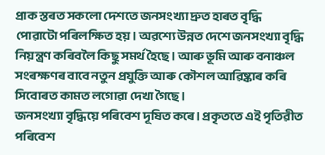প্ৰাক স্তৰত সকলো দেশতে জনসংখ্যা দ্রুত হাৰত বৃদ্ধি পোৱাটো পৰিলক্ষিত হয়। অৱশ্যে উন্নত দেশে জনসংখ্যা বৃদ্ধি নিয়ন্ত্ৰণ কৰিবলৈ কিছু সমৰ্থ হৈছে। আৰু ভূমি আৰু বনাঞ্চল সংৰক্ষণৰ বাবে নতুন প্রযুক্তি আৰু কৌশল আৱিষ্কাৰ কৰি সিবোৰত কামত লগোৱা দেখা গৈছে।
জনসংখ্যা বৃদ্ধিয়ে পৰিবেশ দূষিত কৰে। প্ৰকৃততে এই পৃতিৱীত পৰিবেশ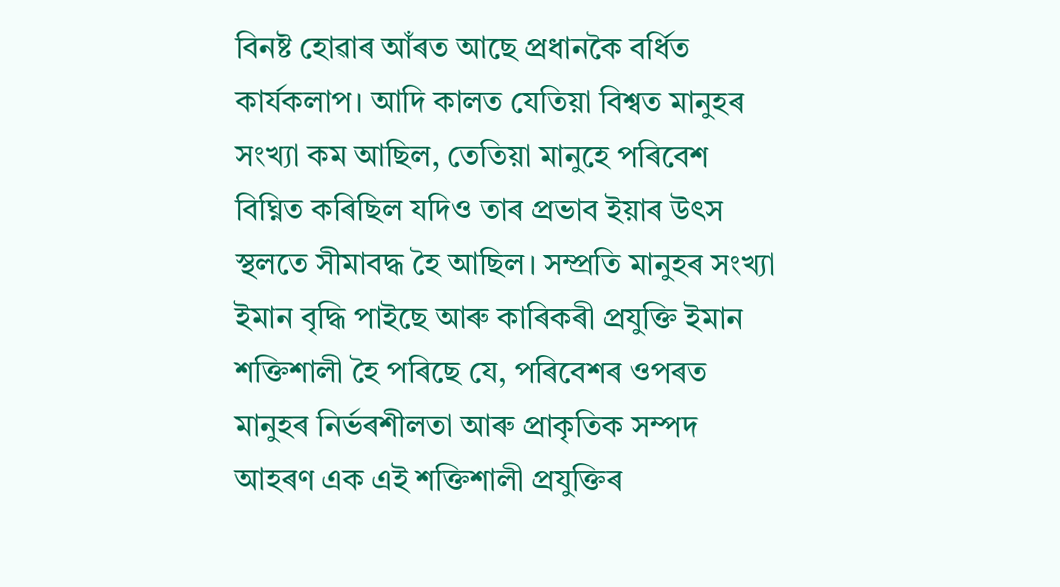বিনষ্ট হোৱাৰ আঁৰত আছে প্ৰধানকৈ বর্ধিত কার্যকলাপ। আদি কালত যেতিয়া বিশ্বত মানুহৰ সংখ্যা কম আছিল, তেতিয়া মানুহে পৰিবেশ বিঘ্নিত কৰিছিল যদিও তাৰ প্রভাব ইয়াৰ উৎস স্থলতে সীমাবদ্ধ হৈ আছিল। সম্প্রতি মানুহৰ সংখ্যা ইমান বৃদ্ধি পাইছে আৰু কাৰিকৰী প্ৰযুক্তি ইমান শক্তিশালী হৈ পৰিছে যে, পৰিবেশৰ ওপৰত মানুহৰ নিৰ্ভৰশীলতা আৰু প্ৰাকৃতিক সম্পদ আহৰণ এক এই শক্তিশালী প্ৰযুক্তিৰ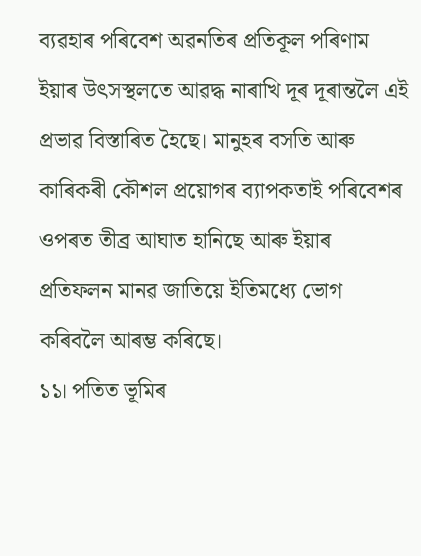ব্যৱহাৰ পৰিবেশ অৱনতিৰ প্ৰতিকূল পৰিণাম ইয়াৰ উৎসস্থলতে আৱদ্ধ নাৰাখি দূৰ দূৰান্তলৈ এই প্ৰভাৱ বিস্তাৰিত হৈছে। মানুহৰ বসতি আৰু কাৰিকৰী কৌশল প্রয়োগৰ ব্যাপকতাই পৰিবেশৰ ওপৰত তীব্র আঘাত হানিছে আৰু ইয়াৰ প্ৰতিফলন মানৱ জাতিয়ে ইতিমধ্যে ভোগ কৰিবলৈ আৰম্ভ কৰিছে।
১১। পতিত ভূমিৰ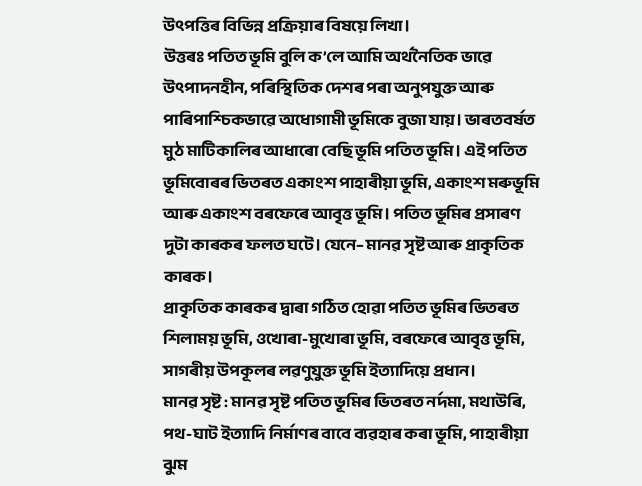উৎপত্তিৰ বিভিন্ন প্ৰক্ৰিয়াৰ বিষয়ে লিখা।
উত্তৰঃ পতিত ভূমি বুলি ক’লে আমি অর্থনৈতিক ভাৱে উৎপাদনহীন, পৰিস্থিতিক দেশৰ পৰা অনুপযুক্ত আৰু পাৰিপাশ্চিকভাৱে অধোগামী ভূমিকে বুজা যায়। ভাৰতবৰ্ষত মুঠ মাটিকালিৰ আধাৰো বেছি ভূমি পতিত ভূমি। এই পতিত ভূমিবোৰৰ ভিতৰত একাংশ পাহাৰীয়া ভূমি, একাংশ মৰুভূমি আৰু একাংশ বৰফেৰে আবৃত্ত ভূমি। পতিত ভূমিৰ প্ৰসাৰণ দুটা কাৰকৰ ফলত ঘটে। যেনে– মানৱ সৃষ্ট আৰু প্ৰাকৃতিক কাৰক।
প্রাকৃতিক কাৰকৰ দ্বাৰা গঠিত হোৱা পতিত ভূমিৰ ভিতৰত শিলাময় ভূমি, ওখোৰা-মুখোৰা ভূমি, বৰফেৰে আবৃত্ত ভূমি, সাগৰীয় উপকূলৰ লৱণুযুক্ত ভূমি ইত্যাদিয়ে প্রধান।
মানৱ সৃষ্ট : মানৱ সৃষ্ট পতিত ভূমিৰ ভিতৰত নৰ্দমা, মথাউৰি, পথ-ঘাট ইত্যাদি নিৰ্মাণৰ বাবে ব্যৱহাৰ কৰা ভূমি, পাহাৰীয়া ঝুম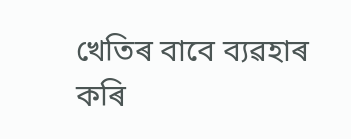খেতিৰ বাবে ব্যৱহাৰ কৰি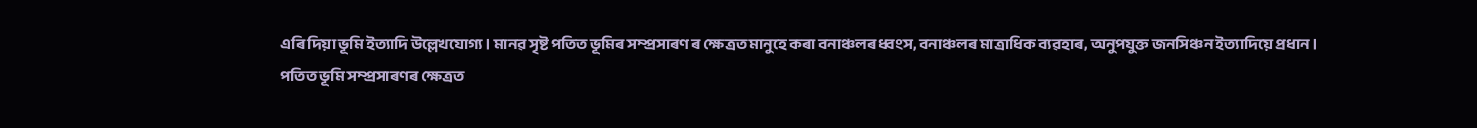এৰি দিয়া ভূমি ইত্যাদি উল্লেখযোগ্য। মানৱ সৃষ্ট পতিত ভূমিৰ সম্প্ৰসাৰণ ৰ ক্ষেত্ৰত মানুহে কৰা বনাঞ্চলৰ ধ্বংস, বনাঞ্চলৰ মাত্ৰাধিক ব্যৱহাৰ, অনুপযুক্ত জনসিঞ্চন ইত্যাদিয়ে প্রধান।
পতিত ভূমি সম্প্ৰসাৰণৰ ক্ষেত্ৰত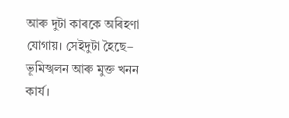আৰু দুটা কাৰকে অৰিহণা যোগায়। সেইদুটা হৈছে– ভূমিস্খলন আৰু মুক্ত খনন কাৰ্য।